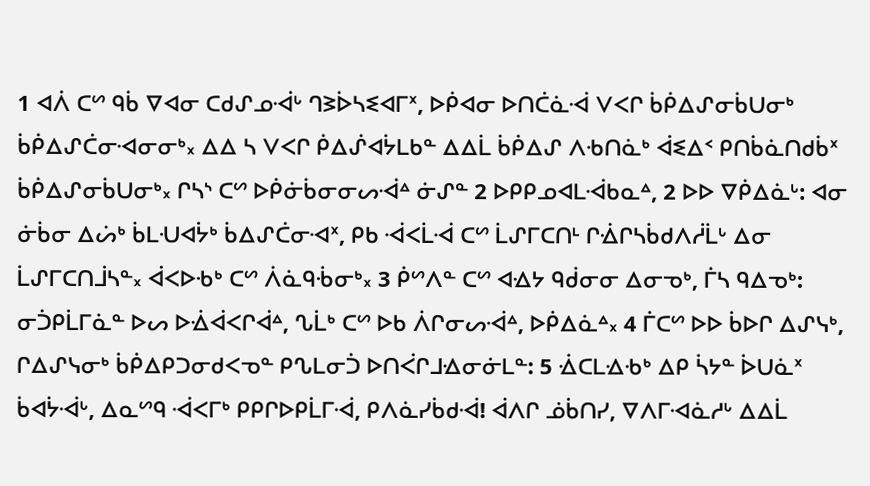1 ᐊᐲ ᑕᔥ ᑫᑳ ᐁᐊᓂ ᑕᑯᔑᓄᐙᒡ ᒉᕒᐆᓴᓬᐊᒥᕽ, ᐅᑮᐊᓂ ᐅᑎᑖᓈᐙ ᐯᐸᒋ ᑳᑮᐃᔑᓂᑳᑌᓂᒃ ᑳᑮᐃᔑᑖᓂᐗᓂᓂᒃ᙮ ᐃᐃ ᓴ ᐯᐸᒋ ᑮᐃᔒᐊᔮᒪᑲᓐ ᐃᐃᒫ ᑳᑮᐃᔑ ᐱᑾᑎᓈᒃ ᐋᓬᐃᑉ ᑭᑎᑳᓈᑎᑯᑳᕽ ᑳᑮᐃᔑᓂᑳᑌᓂᒃ᙮ ᒋᓴᔅ ᑕᔥ ᐅᑮᓃᑳᓂᓂᔕᐙᐞ ᓃᔑᓐ 2 ᐅᑭᑭᓄᐊᒪᐙᑲᓇᐞ, 2 ᐅᐅ ᐁᑮᐃᓈᒡ: ᐊᓂ ᓃᑳᓂ ᐃᔖᒃ ᑳᒪᑗᐊᔮᒃ ᑳᐃᔑᑖᓂᐗᕽ, ᑭᑲ ᐙᐸᒫᐙ ᑕᔥ ᒫᔑᒥᑕᑎᒻ ᒋᐐᒋᓴᑳᑯᐱᓲᒫᒡ ᐃᓂ ᒫᔑᒥᑕᑎᒨᓴᓐ᙮ ᐋᐸᐅᑾᒃ ᑕᔥ ᐲᓈᑫᒀᓂᒃ᙮ 3 ᑮᔥᐱᓐ ᑕᔥ ᐊᐎᔭ ᑫᑰᓂᓂ ᐃᓂᓀᒃ, ᒦᓴ ᑫᐃᓀᒃ: ᓂᑑᑭᒫᒥᓈᓐ ᐅᔕ ᐅᐐᐋᐸᒋᐋᐞ, ᔐᒫᒃ ᑕᔥ ᐅᑲ ᐲᒋᓂᔕᐙᐞ, ᐅᑮᐃᓈᐞ᙮ 4 ᒦᑕᔥ ᐅᐅ ᑳᐅᒋ ᐃᔑᓭᒃ, ᒋᐃᔑᓭᓂᒃ ᑳᑮᐃᑭᑐᓂᑯᐸᓀᓐ ᑭᔐᒪᓂᑑ ᐅᑎᐹᒋᒧᐎᓂᓃᒪᓐ: 5 ᐐᑕᒪᐎᑾᒃ ᐃᑭ ᓵᔭᓐ ᐆᑌᓈᕽ ᑳᐊᔮᐙᒡ, ᐃᓇᔥᑫ ᐙᐸᒥᒃ ᑭᑭᒋᐅᑭᒫᒥᐙ, ᑭᐱᓈᓯᑳᑯᐙ! ᐋᐱᒋ ᓅᑳᑎᓯ, ᐁᐱᒥᐗᓈᓱᒡ ᐃᐃᒫ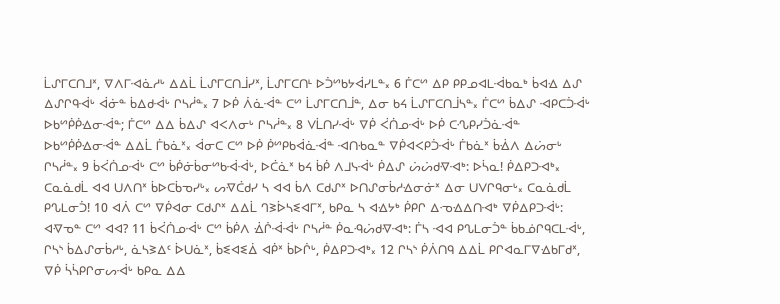ᒫᔑᒥᑕᑎᒧᕽ, ᐁᐱᒥᐗᓈᓱᒡ ᐃᐃᒫ ᒫᔑᒥᑕᑎᒨᓯᕽ, ᒫᔑᒥᑕᑎᒻ ᐅᑑᔥᑲᔭᐋᓯᒪᓐ᙮ 6 ᒦᑕᔥ ᐃᑭ ᑭᑭᓄᐊᒪᐙᑲᓇᒃ ᑳᐊᐎ ᐃᔑ ᐃᔑᒋᑫᐙᒡ ᐋᓃᓐ ᑳᐃᑯᐙᒡ ᒋᓴᓲᓐ᙮ 7 ᐅᑮ ᐲᓈᐙᓐ ᑕᔥ ᒫᔑᒥᑕᑎᒨᓐ, ᐃᓂ ᑲᔦ ᒫᔑᒥᑕᑎᒨᓴᓐ᙮ ᒦᑕᔥ ᑳᐃᔑ ᐗᑭᑕᑑᐙᒡ ᐅᑲᔥᑮᑮᐎᓂᐙᓐ; ᒦᑕᔥ ᐃᐃ ᑳᐃᔑ ᐊᐸᐱᓂᒡ ᒋᓴᓲᓐ᙮ 8 ᐯᒫᑎᓯᐙᒡ ᐁᑮ ᐹᑏᓄᐙᒡ ᐅᑮ ᑕᔗᑭᓯᑑᓈᐙᓐ ᐅᑲᔥᑮᑮᐎᓂᐙᓐ ᐃᐃᒫ ᒦᑲᓈᕽ᙮ ᐋᓂᑕ ᑕᔥ ᐅᑮ ᑮᔥᑭᑲᐋᓈᐙᓐ ᐗᑎᑾᓇᓐ ᐁᑮᐊᐸᑭᑑᐙᒡ ᒦᑲᓈᕽ ᑳᐐᐱ ᐃᔖᓂᒡ ᒋᓴᓲᓐ᙮ 9 ᑳᐹᑏᓄᐙᒡ ᑕᔥ ᑳᑮᓃᑳᓂᔥᑲᐙᐙᒡ, ᐅᑖᓈᕽ ᑲᔦ ᑳᑮ ᐱᒧᓭᐙᒡ ᑮᐃᔑ ᔖᔖᑯᐌᐗᒃ: ᐅᓵᓇ! ᑮᐃᑭᑐᐗᒃ᙮ ᑕᓇᓈᑯᒫ ᐊᐊ ᑌᐱᑎᕽ ᑳᐅᑕᑳᓀᓯᒡ᙮ ᔕᐌᑖᑯᓯ ᓴ ᐊᐊ ᑳᐱ ᑕᑯᔑᕽ ᐅᑎᔑᓂᑳᓱᐎᓂᓃᕽ ᐃᓂ ᑌᐯᒋᑫᓂᒡ᙮ ᑕᓇᓈᑯᒫ ᑭᔐᒪᓂᑑ! 10 ᐊᐲ ᑕᔥ ᐁᑮᐊᓂ ᑕᑯᔑᕽ ᐃᐃᒫ ᒉᕒᐆᓴᓬᐊᒥᕽ, ᑲᑭᓇ ᓴ ᐊᐎᔭᒃ ᑮᑭᒋ ᐃᓉᐎᐃᑎᐗᒃ ᐁᑮᐃᑭᑐᐙᒡ: ᐊᐌᓀᓐ ᑕᔥ ᐊᐊ? 11 ᑳᐹᑏᓄᐙᒡ ᑕᔥ ᑳᑮᐱ ᐐᒌᐙᐙᒡ ᒋᓴᓲᓐ ᑮᓇᑴᔖᑯᐌᐗᒃ: ᒦᓴ ᐗᐊ ᑭᔐᒪᓂᑑᓐ ᑳᑲᓅᒋᑫᑕᒪᐙᒡ, ᒋᓴᔅ ᑳᐃᔑᓂᑳᓱᒡ, ᓈᓴᕒᐃᑦ ᐆᑌᓈᕽ, ᑳᓬᐊᓬᐄ ᐊᑮᕽ ᑳᐅᒌᒡ, ᑮᐃᑭᑐᐗᒃ᙮ 12 ᒋᓴᔅ ᑮᐲᑎᑫ ᐃᐃᒫ ᑭᒋᐊᓇᒥᐁᐎᑲᒥᑯᕽ, ᐁᑮ ᓵᓵᑭᒋᓂᔕᐙᒡ ᑲᑭᓇ ᐃᐃ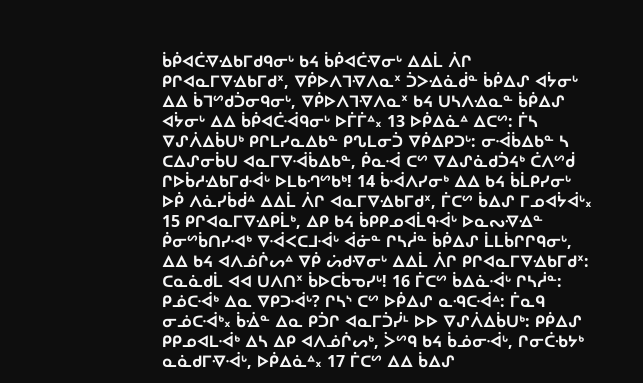ᑳᑮᐊᑖᐌᐎᑲᒥᑯᑫᓂᒡ ᑲᔦ ᑳᑮᐊᑖᐌᓂᒡ ᐃᐃᒫ ᐲᒋ ᑭᒋᐊᓇᒥᐁᐎᑲᒥᑯᕽ, ᐁᑮᐅᐱᒣᐌᐱᓇᕽ ᑑᐳᐎᓈᑰᓐ ᑳᑮᐃᔑ ᐊᔮᓂᒡ ᐃᐃ ᑳᒣᔥᑯᑑᓂᑫᓂᒡ, ᐁᑮᐅᐱᒣᐌᐱᓇᕽ ᑲᔦ ᑌᓴᐱᐎᓇᓐ ᑳᑮᐃᔑ ᐊᔮᓂᒡ ᐃᐃ ᑳᑮᐊᑖᐙᑫᓂᒡ ᐅᒦᒦᐞ᙮ 13 ᐅᑮᐃᓈᐞ ᐃᑕᔥ: ᒦᓴ ᐁᔑᐲᐃᑳᑌᒃ ᑭᒋᒪᓯᓇᐃᑲᓐ ᑭᔐᒪᓂᑑ ᐁᑮᐃᑭᑐᒡ: ᓂᐙᑳᐃᑲᓐ ᓴ ᑕᐃᔑᓂᑳᑌ ᐊᓇᒥᐁᐙᑳᐃᑲᓐ, ᑮᓇᐙ ᑕᔥ ᐁᐃᔑᓈᑯᑑᔦᒃ ᑖᐱᔥᑰ ᒋᐅᑳᓱᐎᑲᒥᑯᐙᒡ ᐅᒪᑲᒒᔥᑲᒃ! 14 ᑳᐙᐱᓯᓂᒃ ᐃᐃ ᑲᔦ ᑳᒫᑭᓯᓂᒡ ᐅᑮ ᐱᓈᓯᑳᑰᐞ ᐃᐃᒫ ᐲᒋ ᐊᓇᒥᐁᐎᑲᒥᑯᕽ, ᒦᑕᔥ ᑳᐃᔑ ᒥᓄᐊᔮᐋᒡ᙮ 15 ᑭᒋᐊᓇᒥᐁᐎᑭᒫᒃ, ᐃᑭ ᑲᔦ ᑳᑭᑭᓄᐊᒫᑫᐙᒡ ᐅᓇᔓᐌᐎᓐ ᑮᓂᔥᑳᑎᓯᐗᒃ ᐁᐙᐸᑕᒧᐙᒡ ᐋᓃᓐ ᒋᓴᓲᓐ ᑳᑮᐃᔑ ᒫᒪᑳᒋᒋᑫᓂᒡ, ᐃᐃ ᑲᔦ ᐊᐱᓅᒌᔕᐞ ᐁᑮ ᔖᑯᐌᓂᒡ ᐃᐃᒫ ᐲᒋ ᑭᒋᐊᓇᒥᐁᐎᑲᒥᑯᕽ: ᑕᓇᓈᑯᒫ ᐊᐊ ᑌᐱᑎᕽ ᑳᐅᑕᑳᓀᓯᒡ! 16 ᒦᑕᔥ ᑳᐃᓈᐙᒡ ᒋᓴᓲᓐ: ᑭᓅᑕᐙᒃ ᐃᓇ ᐁᑭᑐᐙᒡ? ᒋᓴᔅ ᑕᔥ ᐅᑮᐃᔑ ᓇᑴᑕᐙᐞ: ᒦᓇᑫ ᓂᓅᑕᐙᒃ᙮ ᑳᐐᓐ ᐃᓇ ᑭᑑᒋ ᐊᓇᒥᑑᓰᒻ ᐅᐅ ᐁᔑᐲᐃᑳᑌᒃ: ᑭᑮᐃᔑ ᑭᑭᓄᐊᒪᐙᒃ ᐃᓴ ᐃᑭ ᐊᐱᓅᒌᔕᒃ, ᐴᔥᑫ ᑲᔦ ᑳᓅᓂᐙᒡ, ᒋᓂᑖᑾᔭᒃ ᓇᓈᑯᒥᐌᐙᒡ, ᐅᑮᐃᓈᐞ᙮ 17 ᒦᑕᔥ ᐃᐃ ᑳᐃᔑ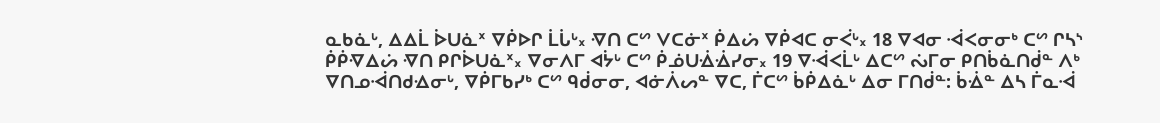ᓇᑲᓈᒡ, ᐃᐃᒫ ᐆᑌᓈᕽ ᐁᑮᐅᒋ ᒫᒑᒡ᙮ ᐌᑎ ᑕᔥ ᐯᑕᓃᕽ ᑮᐃᔖ ᐁᑮᐊᑕ ᓂᐹᒡ᙮ 18 ᐁᐊᓂ ᐙᐸᓂᓂᒃ ᑕᔥ ᒋᓴᔅ ᑮᑮᐌᐃᔖ ᐌᑎ ᑭᒋᐆᑌᓈᕽ᙮ ᐁᓂᐱᒥ ᐊᔮᒡ ᑕᔥ ᑮᓅᑌᐐᐐᓯᓂ᙮ 19 ᐁᐙᐸᒫᒡ ᐃᑕᔥ ᔔᒥᓂ ᑭᑎᑳᓈᑎᑰᓐ ᐱᒃ ᐁᑎᓄᐙᑎᑯᐎᓂᒡ, ᐁᑮᒥᑲᓯᒃ ᑕᔥ ᑫᑰᓂᓂ, ᐊᓃᐲᔕᓐ ᐁᑕ, ᒦᑕᔥ ᑳᑮᐃᓈᒡ ᐃᓂ ᒥᑎᑰᓐ: ᑳᐐᓐ ᐃᓴ ᒦᓇᐙ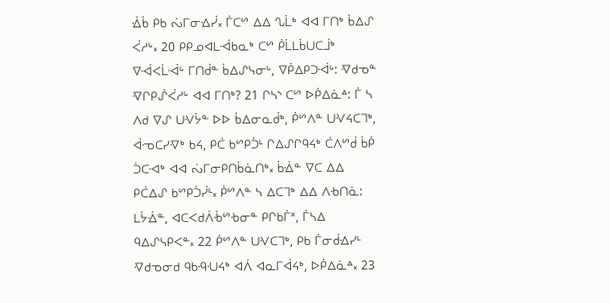ᐐᑳ ᑭᑲ ᔔᒥᓂᐎᓰ᙮ ᒦᑕᔥ ᐃᐃ ᔐᒫᒃ ᐊᐊ ᒥᑎᒃ ᑳᐃᔑ ᐹᓱᒡ᙮ 20 ᑭᑭᓄᐊᒪᐙᑲᓇᒃ ᑕᔥ ᑮᒫᒪᑳᑌᑕᒨᒃ ᐁᐙᐸᒫᐙᒡ ᒥᑎᑰᓐ ᑳᐃᔑᓭᓂᒡ, ᐁᑮᐃᑭᑐᐙᒡ: ᐌᑯᓀᓐ ᐌᒋᑭᔒᐹᓱᒡ ᐊᐊ ᒥᑎᒃ? 21 ᒋᓴᔅ ᑕᔥ ᐅᑮᐃᓈᐞ: ᒦ ᓴ ᐱᑯ ᐁᔑ ᑌᐺᔮᓐ ᐅᐅ ᑳᐃᓂᓇᑰᒃ, ᑮᔥᐱᓐ ᑌᐺᔦᑕᒣᒃ, ᐋᓉᑕᓯᐌᒃ ᑲᔦ, ᑭᑖ ᑲᔥᑭᑑᒻ ᒋᐃᔑᒋᑫᔦᒃ ᑖᐱᔥᑰ ᑳᑮ ᑑᑕᐗᒃ ᐊᐊ ᔔᒥᓂᑭᑎᑳᓈᑎᒃ᙮ ᑳᐐᓐ ᐁᑕ ᐃᐃ ᑭᑖᐃᔑ ᑲᔥᑭᑑᓰᒻ᙮ ᑮᔥᐱᓐ ᓴ ᐃᑕᒣᒃ ᐃᐃ ᐱᑾᑎᓈ: ᒪᔮᐐᓐ, ᐊᑕᐸᑯᐲᒀᔥᑾᓂᓐ ᑭᒋᑲᒦᕽ, ᒦᓴᐃ ᑫᐃᔑᓭᑭᐸᓐ᙮ 22 ᑮᔥᐱᓐ ᑌᐺᑕᒣᒃ, ᑭᑲ ᒦᓂᑰᐎᓯᒻ ᐌᑯᓀᓂᑯ ᑫᑲᑴᑗᔦᒃ ᐊᐲ ᐊᓇᒥᐋᔦᒃ, ᐅᑮᐃᓈᐞ᙮ 23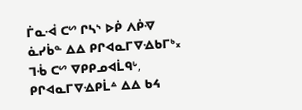ᒦᓇᐙ ᑕᔥ ᒋᓴᔅ ᐅᑮ ᐱᑮᐌ ᓈᓯᑳᓐ ᐃᐃ ᑭᒋᐊᓇᒥᐁᐎᑲᒥᒃ᙮ ᒣᒀ ᑕᔥ ᐁᑭᑭᓄᐊᒫᑫᒡ, ᑭᒋᐊᓇᒥᐁᐎᑭᒫᐞ ᐃᐃ ᑲᔦ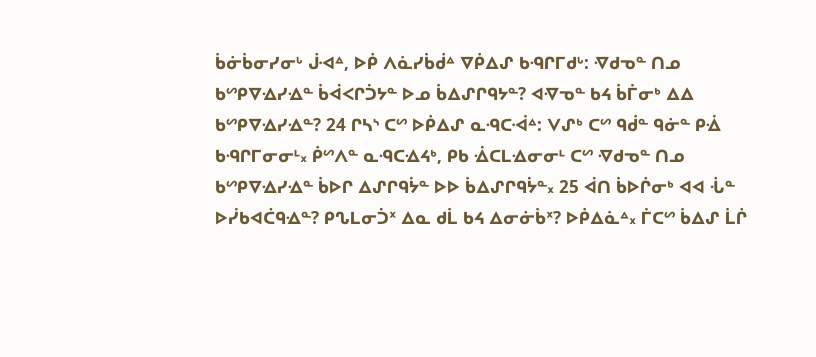ᑳᓃᑳᓂᓯᓂᒡ ᒎᐗᐞ, ᐅᑮ ᐱᓈᓯᑳᑰᐞ ᐁᑮᐃᔑ ᑲᑴᒋᒥᑯᒡ: ᐌᑯᓀᓐ ᑎᓄ ᑲᔥᑭᐁᐎᓯᐎᓐ ᑳᐋᐸᒋᑑᔭᓐ ᐅᓄ ᑳᐃᔑᒋᑫᔭᓐ? ᐊᐌᓀᓐ ᑲᔦ ᑳᒦᓂᒃ ᐃᐃ ᑲᔥᑭᐁᐎᓯᐎᓐ? 24 ᒋᓴᔅ ᑕᔥ ᐅᑮᐃᔑ ᓇᑴᑕᐙᐞ: ᐯᔑᒃ ᑕᔥ ᑫᑰᓐ ᑫᓃᓐ ᑭᐐ ᑲᑴᒋᒥᓂᓂᒻ᙮ ᑮᔥᐱᓐ ᓇᑴᑕᐎᔦᒃ, ᑭᑲ ᐐᑕᒪᐎᓂᓂᒻ ᑕᔥ ᐌᑯᓀᓐ ᑎᓄ ᑲᔥᑭᐁᐎᓯᐎᓐ ᑳᐅᒋ ᐃᔑᒋᑫᔮᓐ ᐅᐅ ᑳᐃᔑᒋᑫᔮᓐ᙮ 25 ᐋᑎ ᑳᐅᒌᓂᒃ ᐊᐊ ᒞᓐ ᐅᓰᑲᐊᑖᑫᐎᓐ? ᑭᔐᒪᓂᑑᕽ ᐃᓇ ᑯᒫ ᑲᔦ ᐃᓂᓃᑳᕽ? ᐅᑮᐃᓈᐞ᙮ ᒦᑕᔥ ᑳᐃᔑ ᒫᒌ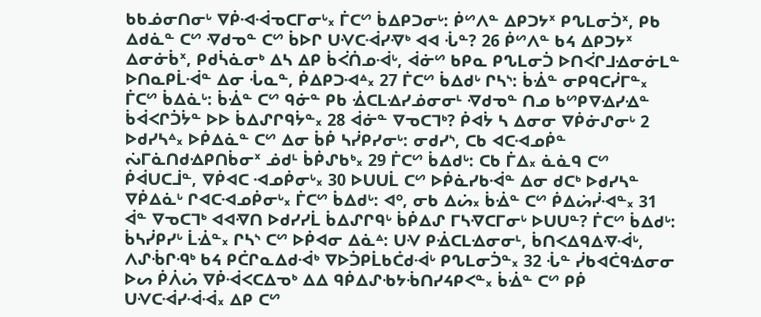ᑲᑲᓅᓂᑎᓂᒡ ᐁᑮᐗᐙᓀᑕᒥᓂᒡ᙮ ᒦᑕᔥ ᑳᐃᑭᑐᓂᒡ: ᑮᔥᐱᓐ ᐃᑭᑐᔭᕽ ᑭᔐᒪᓂᑑᕽ, ᑭᑲ ᐃᑯᓈᓐ ᑕᔥ ᐌᑯᓀᓐ ᑕᔥ ᑳᐅᒋ ᑌᐺᑕᐙᓯᐌᒃ ᐊᐊ ᒞᓐ? 26 ᑮᔥᐱᓐ ᑲᔦ ᐃᑭᑐᔭᕽ ᐃᓂᓃᑳᕽ, ᑭᑯᓵᓈᓂᒃ ᐃᓴ ᐃᑭ ᑳᐹᑏᓄᐙᒡ, ᐋᓃᔥ ᑲᑭᓇ ᑭᔐᒪᓂᑑ ᐅᑎᐹᒋᒧᐎᓂᓃᒪᓐ ᐅᑎᓇᑭᒫᐙᓐ ᐃᓂ ᒞᓇᓐ, ᑮᐃᑭᑐᐗᐞ᙮ 27 ᒦᑕᔥ ᑳᐃᑯᒡ ᒋᓴᔅ: ᑳᐐᓐ ᓂᑭᑫᑕᓰᒥᓐ᙮ ᒦᑕᔥ ᑳᐃᓈᒡ: ᑳᐐᓐ ᑕᔥ ᑫᓃᓐ ᑭᑲ ᐐᑕᒪᐎᓯᓅᓂᓂᒻ ᐌᑯᓀᓐ ᑎᓄ ᑲᔥᑭᐁᐎᓯᐎᓐ ᑳᐋᐸᒋᑑᔮᓐ ᐅᐅ ᑳᐃᔑᒋᑫᔮᓐ᙮ 28 ᐋᓃᓐ ᐁᓀᑕᒣᒃ? ᑮᐊᔮ ᓴ ᐃᓂᓂ ᐁᑮᓃᔑᓂᒡ 2 ᐅᑯᓯᓴᐞ᙮ ᐅᑮᐃᓈᓐ ᑕᔥ ᐃᓂ ᑳᑮ ᓴᓰᑭᓯᓂᒡ: ᓂᑯᓯᔅ, ᑕᑲ ᐊᑕᐗᓄᑮᓐ ᔔᒥᓈᑎᑯᐎᑭᑎᑳᓂᕽ ᓅᑯᒻ ᑳᑮᔑᑲᒃ᙮ 29 ᒦᑕᔥ ᑳᐃᑯᒡ: ᑕᑲ ᒦᐃ᙮ ᓈᓈᑫ ᑕᔥ ᑮᐋᑌᑕᒨᓐ, ᐁᑮᐊᑕ ᐗᓄᑮᓂᒡ᙮ 30 ᐅᑌᑌᒫ ᑕᔥ ᐅᑮᓈᓯᑲᐙᓐ ᐃᓂ ᑯᑕᒃ ᐅᑯᓯᓴᓐ ᐁᑮᐃᓈᒡ ᒋᐊᑕᐗᓄᑮᓂᒡ᙮ ᒦᑕᔥ ᑳᐃᑯᒡ: ᐊᐤ, ᓂᑲ ᐃᔖ᙮ ᑳᐐᓐ ᑕᔥ ᑮᐃᔖᓰᐗᓐ᙮ 31 ᐋᓐ ᐁᓀᑕᒣᒃ ᐊᐊᐌᑎ ᐅᑯᓯᓯᒫ ᑳᐃᔑᒋᑫᒡ ᑳᑮᐃᔑ ᒥᓴᐌᑕᒥᓂᒡ ᐅᑌᑌᓐ? ᒦᑕᔥ ᑳᐃᑯᒡ: ᑳᓴᓰᑭᓯᒡ ᒫᐐᓐ᙮ ᒋᓴᔅ ᑕᔥ ᐅᑮᐊᓂ ᐃᓈᐞ: ᑌᐺ ᑭᐐᑕᒪᐎᓂᓂᒻ, ᑳᑎᐸᐃᑫᐃᐌᐙᒡ, ᐱᔑᒀᒋᑴᒃ ᑲᔦ ᑭᑖᒋᓇᐃᑯᐙᒃ ᐁᐅᑑᑭᒫᑲᑖᑯᐙᒡ ᑭᔐᒪᓂᑑᓐ᙮ 32 ᒞᓐ ᓰᑲᐊᑖᑫᐎᓂᓂ ᐅᔕ ᑮᐲᔖ ᐁᑮᐙᐸᑕᐃᓀᒃ ᐃᐃ ᑫᑮᐃᔑᑾᔭᒀᑎᓯᔦᑭᐸᓐ᙮ ᑳᐐᓐ ᑕᔥ ᑭᑮ ᑌᐺᑕᐙᓯᐙᐙ᙮ ᐃᑭ ᑕᔥ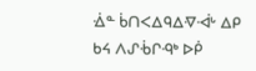ᐐᓐ ᑳᑎᐸᐃᑫᐃᐌᐙᒡ ᐃᑭ ᑲᔦ ᐱᔑᒀᒋᑴᒃ ᐅᑮ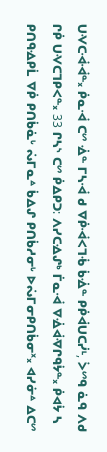ᑌᐺᑕᐙᐙᓐ᙮ ᑮᓇᐙ ᑕᔥ ᐐᓐ ᒥᓴᐙ ᑯ ᐁᑮᐙᐸᒣᒀ ᑳᐐᓐ ᑭᑮᐋᑌᑕᓰᒻ, ᐴᔥᑫ ᓈᑫ ᐱᑯ ᒋᑮ ᑌᐺᑕᒣᑭᐸᓐ᙮ 33 ᒋᓴᔅ ᑕᔥ ᑮᐃᑭᑐ: ᐱᓯᑕᐎᔑᒃ ᒦᓇᐙ ᐁᐐᐋᐌᒋᑫᔮᓐ᙮ ᑮᐊᔮ ᓴ ᑭᑎᑫᐎᑭᒫ ᐁᑮ ᑭᑎᑳᓈᒡ ᔔᒥᓇᐞ ᑳᐃᔑ ᑭᑎᑳᓱᓂᒡ ᐅᔔᒥᓂᑭᑎᑳᓂᕽ᙮ ᐊᓯᓃᐞ ᐃᑕᔥ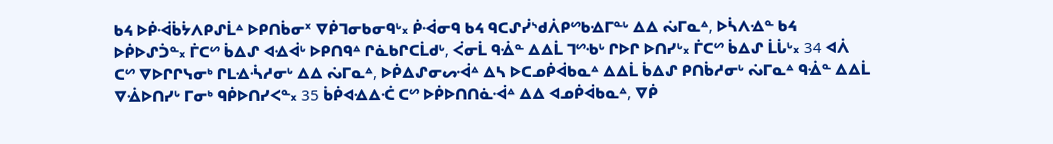ᑲᔦ ᐅᑮᐙᑳᔮᐱᑭᔑᒫᐞ ᐅᑭᑎᑳᓂᕽ ᐁᑮᒣᓂᑲᓂᑫᒡ᙮ ᑮᐙᓂᑫ ᑲᔦ ᑫᑕᔑᓰᔅᑯᐲᑭᔥᑲᐎᒥᓐᒡ ᐃᐃ ᔔᒥᓇᐞ, ᐅᓵᐱᐎᓐ ᑲᔦ ᐅᑮᐅᔑᑑᓐ᙮ ᒦᑕᔥ ᑳᐃᔑ ᐊᐎᐋᒡ ᐅᑭᑎᑫᐞ ᒋᓈᑲᒋᑕᒫᑯᒡ, ᐹᓂᒫ ᑫᐐᓐ ᐃᐃᒫ ᒣᔥᑾᒡ ᒋᐅᒋ ᐅᑎᓯᒡ᙮ ᒦᑕᔥ ᑳᐃᔑ ᒫᒑᒡ᙮ 34 ᐊᐲ ᑕᔥ ᐁᐅᒋᒋᓭᓂᒃ ᒋᒪᐎᔂᓱᓂᒡ ᐃᐃ ᔔᒥᓇᐞ, ᐅᑮᐃᔑᓂᔕᐙᐞ ᐃᓴ ᐅᑕᓄᑮᐋᑲᓇᐞ ᐃᐃᒫ ᑳᐃᔑ ᑭᑎᑳᓱᓂᒡ ᔔᒥᓇᐞ ᑫᐐᓐ ᐃᐃᒫ ᐁᐐᐅᑎᓯᒡ ᒥᓂᒃ ᑫᑮᐅᑎᓯᐸᓐ᙮ 35 ᑳᑮᐊᐎᐃᑣ ᑕᔥ ᐅᑮᐅᑎᑎᓈᐙᐞ ᐃᐃ ᐊᓄᑮᐋᑲᓇᐞ, ᐁᑮ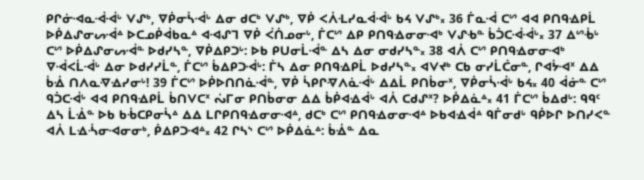ᑭᒋᓃᐗᓇᐙᐙᒡ ᐯᔑᒃ, ᐁᑮᓂᓵᐙᒡ ᐃᓂ ᑯᑕᒃ ᐯᔑᒃ, ᐁᑮ ᐸᐲᒶᓯᓇᐋᐙᒡ ᑲᔦ ᐯᔑᒃ᙮ 36 ᒦᓇᐙ ᑕᔥ ᐊᐊ ᑭᑎᑫᐎᑭᒫ ᐅᑮᐃᔑᓂᔕᐙᐞ ᐅᑕᓄᑮᐋᑲᓇᐞ ᐊᐗᔑᒣ ᐁᑮ ᐹᑏᓄᓂᒡ, ᒦᑕᔥ ᐃᑭ ᑭᑎᑫᐎᓂᓂᐗᒃ ᐯᔑᑾᓐ ᑳᑑᑕᐙᐙᒡ᙮ 37 ᐃᔥᒀᒡ ᑕᔥ ᐅᑮᐃᔑᓂᔕᐙᓐ ᐅᑯᓯᓴᓐ, ᐁᑮᐃᑭᑐᒡ: ᐅᑲ ᑭᑌᓂᒫᐙᓐ ᐃᓴ ᐃᓂ ᓂᑯᓯᓴᓐ᙮ 38 ᐊᐲ ᑕᔥ ᑭᑎᑫᐎᓂᓂᐗᒃ ᐁᐙᐸᒫᐙᒡ ᐃᓂ ᐅᑯᓯᓯᒫᓐ, ᒦᑕᔥ ᑳᐃᑭᑐᐙᒡ: ᒦᓴ ᐃᓂ ᑭᑎᑫᐎᑭᒫ ᐅᑯᓯᓴᓐ᙮ ᐊᐯᔪᒃ ᑕᑲ ᓂᓯᒫᑖᓂᓐ, ᒋᐊᔮᐗᕽ ᐃᐃ ᑳᐐ ᑎᐱᓇᐌᐎᓯᓂᒡ! 39 ᒦᑕᔥ ᐅᑮᐅᑎᑎᓈᐙᓐ, ᐁᑮ ᓵᑭᒋᐌᐱᓈᐙᒡ ᐃᐃᒫ ᑭᑎᑳᓂᕽ, ᐁᑮᓂᓵᐙᒡ ᑲᔦ᙮ 40 ᐋᓃᓐ ᑕᔥ ᑫᑑᑕᐙᒡ ᐊᐊ ᑭᑎᑫᐎᑭᒫ ᑳᑎᐯᑕᕽ ᔔᒥᓂ ᑭᑎᑳᓂᓂ ᐃᐃ ᑳᑮᐊᐎᐋᒡ ᐊᐲ ᑕᑯᔑᕽ? ᐅᑮᐃᓈᐞ᙮ 41 ᒦᑕᔥ ᑳᐃᑯᒡ: ᑫᑫᑦ ᐃᓴ ᒫᐐᓐ ᐅᑲ ᑲᒀᑕᑭᓂᓵᐞ ᐃᐃ ᒪᒋᑭᑎᑫᐎᓂᓂᐗᐞ, ᑯᑕᒃ ᑕᔥ ᑭᑎᑫᐎᓂᓂᐗᐞ ᐅᑲᐊᐎᐋᐞ ᑫᒦᓂᑯᒡ ᑫᑮᐅᒋ ᐅᑎᓯᐸᓐ ᐊᐲ ᒪᐎᔂᓂᐗᓂᓂᒃ, ᑮᐃᑭᑐᐗᐞ᙮ 42 ᒋᓴᔅ ᑕᔥ ᐅᑮᐃᓈᐞ: ᑳᐐᓐ ᐃᓇ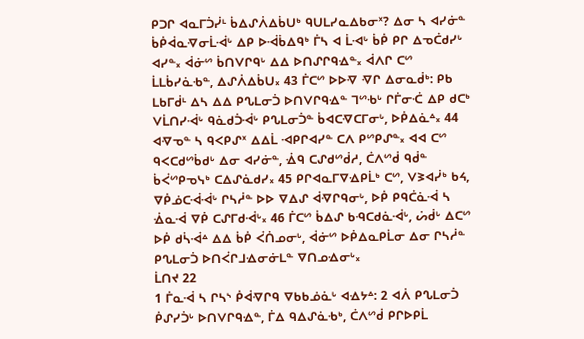ᑭᑐᒋ ᐊᓇᒥᑑᓰᒻ ᑳᐃᔑᐲᐃᑳᑌᒃ ᑫᑌᒪᓯᓇᐃᑲᓂᕽ? ᐃᓂ ᓴ ᐊᓯᓃᓐ ᑳᑮᐋᓇᐌᓂᒫᐙᒡ ᐃᑭ ᐅᐙᑳᐃᑫᒃ ᒦᓴ ᐊ ᒫᐗᒡ ᑳᑮ ᑭᒋ ᐃᓀᑖᑯᓯᒡ ᐊᓯᓐ᙮ ᐋᓃᔥ ᑳᑎᐯᒋᑫᒡ ᐃᐃ ᐅᑎᔑᒋᑫᐎᓐ᙮ ᐋᐱᒋ ᑕᔥ ᒫᒪᑳᓯᓈᑾᓐ, ᐃᔑᐲᐃᑳᑌ᙮ 43 ᒦᑕᔥ ᐅᐅᐌ ᐌᒋ ᐃᓂᓇᑰᒃ: ᑭᑲ ᒪᑲᒥᑰᒻ ᐃᓴ ᐃᐃ ᑭᔐᒪᓂᑑ ᐅᑎᐯᒋᑫᐎᓐ ᒣᔥᑾᒡ ᒋᒦᓂᑣ ᐃᑭ ᑯᑕᒃ ᐯᒫᑎᓯᐙᒡ ᑫᓈᑯᑑᐙᒡ ᑭᔐᒪᓂᑑᓐ ᑳᐊᑕᐌᑕᒥᓂᒡ, ᐅᑮᐃᓈᐞ᙮ 44 ᐊᐌᓀᓐ ᓴ ᑫᐸᑭᔑᕽ ᐃᐃᒫ ᐗᑭᒋᐊᓯᓐ ᑕᐱ ᑭᔥᑭᔑᓐ᙮ ᐊᐊ ᑕᔥ ᑫᐸᑕᑯᔥᑳᑯᒡ ᐃᓂ ᐊᓯᓃᓐ, ᐐᑫ ᑕᔑᑯᔥᑰᓱ, ᑖᐱᔥᑰ ᑫᑰᓐ ᑳᐹᔥᑭᓀᓭᒃ ᑕᐃᔑᓈᑯᓯ᙮ 45 ᑭᒋᐊᓇᒥᐁᐎᑭᒫᒃ ᑕᔥ, ᐯᕒᐊᓰᒃ ᑲᔦ, ᐁᑮᓅᑕᐙᐙᒡ ᒋᓴᓲᓐ ᐅᐅ ᐁᐃᔑ ᐋᐌᒋᑫᓂᒡ, ᐅᑮ ᑭᑫᑖᓈᐙ ᓴ ᐐᓇᐙ ᐁᑮ ᑕᔑᒥᑯᐙᒡ᙮ 46 ᒦᑕᔥ ᑳᐃᔑ ᑲᑴᑕᑯᓈᐙᒡ, ᔖᑰᒡ ᐃᑕᔥ ᐅᑮ ᑯᓵᐙᐞ ᐃᐃ ᑳᑮ ᐹᑏᓄᓂᒡ, ᐋᓃᔥ ᐅᑮᐃᓇᑭᒫᓂ ᐃᓂ ᒋᓴᓲᓐ ᑭᔐᒪᓂᑑ ᐅᑎᐹᒋᒧᐎᓂᓃᒪᓐ ᐁᑎᓄᐎᓂᒡ᙮
ᒫᑎᔪ 22
1 ᒦᓇᐙ ᓴ ᒋᓴᔅ ᑮᐋᐌᒋᑫ ᐁᑲᑲᓅᓈᒡ ᐊᐎᔭᐞ: 2 ᐊᐲ ᑭᔐᒪᓂᑑ ᑮᔑᓯᑑᒡ ᐅᑎᐯᒋᑫᐎᓐ, ᒦᐃ ᑫᐃᔑᓈᑾᒃ, ᑖᐱᔥᑰ ᑭᒋᐅᑭᒫ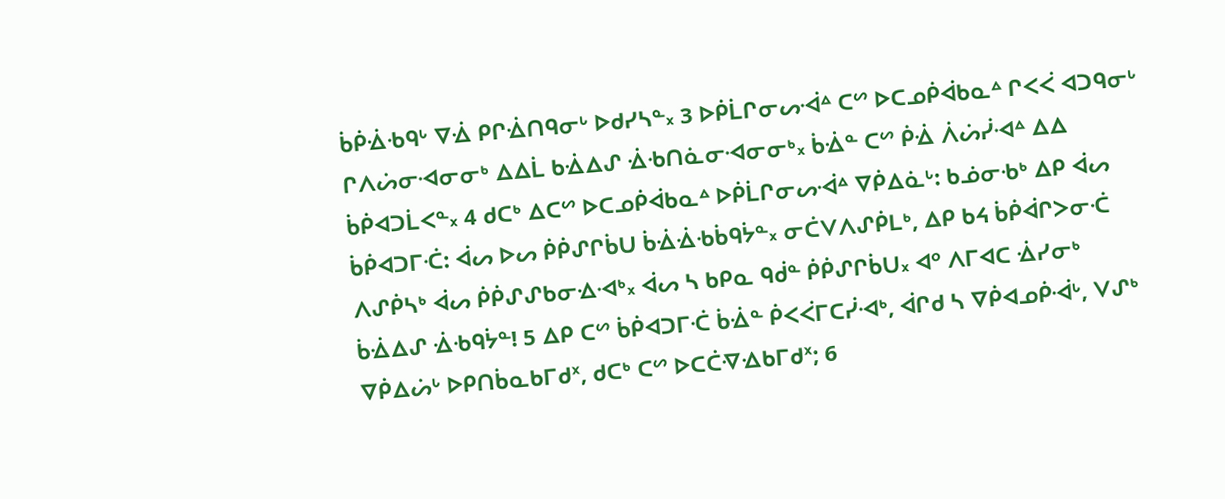ᑳᑮᐐᑾᑫᒡ ᐁᐐ ᑭᒋᐐᑎᑫᓂᒡ ᐅᑯᓯᓴᓐ᙮ 3 ᐅᑮᒫᒋᓂᔕᐙᐞ ᑕᔥ ᐅᑕᓄᑮᐋᑲᓇᐞ ᒋᐸᐹ ᐊᑐᑫᓂᒡ ᒋᐱᔖᓂᐗᓂᓂᒃ ᐃᐃᒫ ᑲᐐᐃᔑ ᐐᑾᑎᓈᓂᐗᓂᓂᒃ᙮ ᑳᐐᓐ ᑕᔥ ᑮᐐ ᐲᔖᓰᐗᐞ ᐃᐃ ᑳᑮᐊᑐᒫᐸᓐ᙮ 4 ᑯᑕᒃ ᐃᑕᔥ ᐅᑕᓄᑮᐋᑲᓇᐞ ᐅᑮᒫᒋᓂᔕᐙᐞ ᐁᑮᐃᓈᒡ: ᑲᓅᓂᑾᒃ ᐃᑭ ᐋᔕ ᑳᑮᐊᑐᒥᑣ: ᐋᔕ ᐅᔕ ᑮᑮᔑᒋᑳᑌ ᑳᐐᐐᑾᑳᑫᔮᓐ᙮ ᓂᑖᐯᐱᔑᑮᒪᒃ, ᐃᑭ ᑲᔦ ᑳᑮᐋᒋᐳᓂᑣ ᐱᔑᑮᓴᒃ ᐋᔕ ᑮᑮᔑᔑᑲᓂᐎᐗᒃ᙮ ᐋᔕ ᓴ ᑲᑭᓇ ᑫᑰᓐ ᑮᑮᔑᒋᑳᑌ᙮ ᐊᐤ ᐱᒥᐊᑕ ᐐᓯᓂᒃ ᑳᐐᐃᔑ ᐐᑾᑫᔮᓐ! 5 ᐃᑭ ᑕᔥ ᑳᑮᐊᑐᒥᑣ ᑳᐐᓐ ᑮᐸᐹᒥᑕᓰᐗᒃ, ᐋᒋᑯ ᓴ ᐁᑮᐊᓄᑮᐙᒡ, ᐯᔑᒃ ᐁᑮᐃᔖᒡ ᐅᑭᑎᑳᓇᑲᒥᑯᕽ, ᑯᑕᒃ ᑕᔥ ᐅᑕᑖᐌᐎᑲᒥᑯᕽ; 6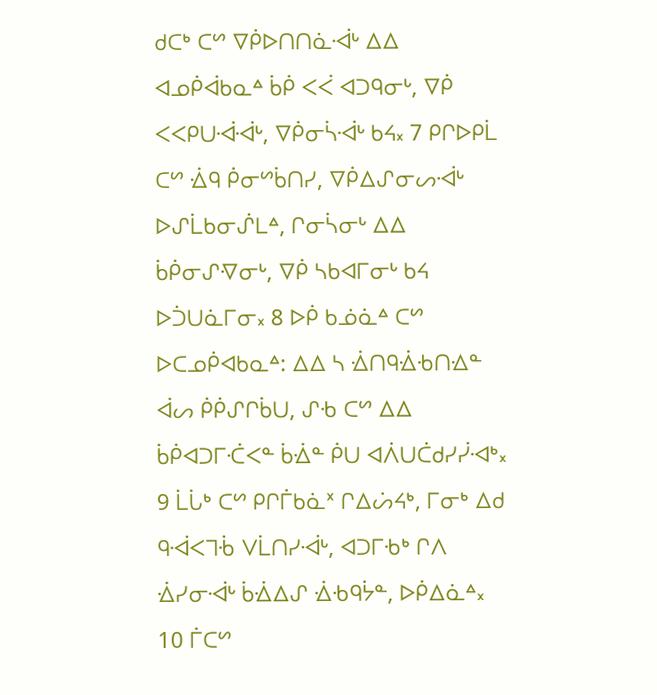ᑯᑕᒃ ᑕᔥ ᐁᑮᐅᑎᑎᓈᐙᒡ ᐃᐃ ᐊᓄᑮᐋᑲᓇᐞ ᑳᑮ ᐸᐹ ᐊᑐᑫᓂᒡ, ᐁᑮ ᐸᐸᑭᑌᐙᐙᒡ, ᐁᑮᓂᓵᐙᒡ ᑲᔦ᙮ 7 ᑭᒋᐅᑭᒫ ᑕᔥ ᐐᑫ ᑮᓂᔥᑳᑎᓯ, ᐁᑮᐃᔑᓂᔕᐙᒡ ᐅᔑᒫᑲᓂᔒᒪᐞ, ᒋᓂᓵᓂᒡ ᐃᐃ ᑳᑮᓂᔑᐌᓂᒡ, ᐁᑮ ᓴᑲᐊᒥᓂᒡ ᑲᔦ ᐅᑑᑌᓈᒥᓂ᙮ 8 ᐅᑮ ᑲᓅᓈᐞ ᑕᔥ ᐅᑕᓄᑮᐊᑲᓇᐞ: ᐃᐃ ᓴ ᐐᑎᑫᐐᑾᑎᐎᓐ ᐋᔕ ᑮᑮᔑᒋᑳᑌ, ᔑᑾ ᑕᔥ ᐃᐃ ᑳᑮᐊᑐᒥᑣᐸᓐ ᑳᐐᓐ ᑮᑌ ᐊᐲᑌᑖᑯᓯᓰᐗᒃ᙮ 9 ᒫᒑᒃ ᑕᔥ ᑭᒋᒦᑲᓈᕽ ᒋᐃᔖᔦᒃ, ᒥᓂᒃ ᐃᑯ ᑫᐙᐸᒣᒀ ᐯᒫᑎᓯᐙᒡ, ᐊᑐᒥᑾᒃ ᒋᐱ ᐐᓯᓂᐙᒡ ᑳᐐᐃᔑ ᐐᑾᑫᔮᓐ, ᐅᑮᐃᓈᐞ᙮ 10 ᒦᑕᔥ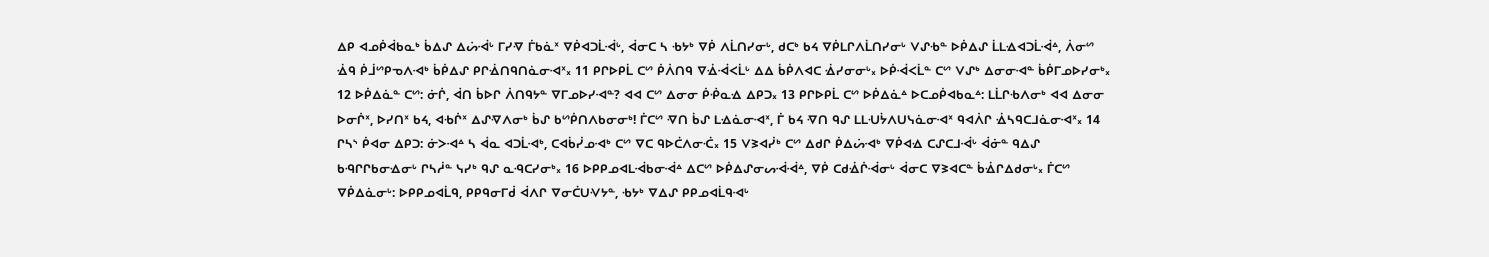ᐃᑭ ᐊᓄᑮᐋᑲᓇᒃ ᑳᐃᔑ ᐃᔖᐙᒡ ᒥᓯᐌ ᒦᑲᓈᕽ ᐁᑮᐊᑐᒫᐙᒡ, ᐋᓂᑕ ᓴ ᑾᔭᒃ ᐁᑮ ᐱᒫᑎᓯᓂᒡ, ᑯᑕᒃ ᑲᔦ ᐁᑮᒪᒋᐱᒫᑎᓯᓂᒡ ᐯᔑᑾᓐ ᐅᑮᐃᔑ ᒫᒪᐎᐊᑐᒫᐙᐞ, ᐲᓂᔥ ᐐᑫ ᑮᒨᔥᑭᓀᐱᐗᒃ ᑳᑮᐃᔑ ᑭᒋᐐᑎᑫᑎᓈᓂᐗᕽ᙮ 11 ᑭᒋᐅᑭᒫ ᑕᔥ ᑮᐲᑎᑫ ᐁᐐᐙᐸᒫᒡ ᐃᐃ ᑳᑮᐱᐊᑕ ᐐᓯᓂᓂᒡ᙮ ᐅᑮᐙᐸᒫᓐ ᑕᔥ ᐯᔑᒃ ᐃᓂᓂᐗᓐ ᑳᑮᒥᓄᐅᓯᓂᒃ᙮ 12 ᐅᑮᐃᓈᓐ ᑕᔥ: ᓃᒌ, ᐋᑎ ᑳᐅᒋ ᐲᑎᑫᔭᓐ ᐁᒥᓄᐅᓯᐗᓐ? ᐊᐊ ᑕᔥ ᐃᓂᓂ ᑮᑸᓇᐎ ᐃᑭᑐ᙮ 13 ᑭᒋᐅᑭᒫ ᑕᔥ ᐅᑮᐃᓈᐞ ᐅᑕᓄᑮᐊᑲᓇᐞ: ᒪᒫᒋᑾᐱᓂᒃ ᐊᐊ ᐃᓂᓂ ᐅᓂᒌᕽ, ᐅᓯᑎᕽ ᑲᔦ, ᐊᑾᒌᕽ ᐃᔑᐌᐱᓂᒃ ᑳᔑ ᑲᔥᑮᑎᐱᑲᓂᓂᒃ! ᒦᑕᔥ ᐌᑎ ᑳᔑ ᒪᐎᓈᓂᐗᕽ, ᒦ ᑲᔦ ᐌᑎ ᑫᔑ ᒪᒪᑗᔮᐱᑌᓭᓈᓂᐗᕽ ᑫᐊᐲᒋ ᐐᓴᑫᑕᒧᓈᓂᐗᕽ᙮ 14 ᒋᓴᔅ ᑮᐊᓂ ᐃᑭᑐ: ᓃᐳᐗᐞ ᓴ ᐋᓇ ᐊᑐᒫᐗᒃ, ᑕᐊᑳᓰᓄᐗᒃ ᑕᔥ ᐁᑕ ᑫᐅᑖᐱᓂᑣ᙮ 15 ᐯᕒᐊᓰᒃ ᑕᔥ ᐃᑯᒋ ᑮᐃᔖᐗᒃ ᐁᑮᐊᐎ ᑕᔑᑕᒧᐙᒡ ᐋᓃᓐ ᑫᐃᔑ ᑲᑴᒋᒋᑲᓂᐎᓂᒡ ᒋᓴᓲᓐ ᓭᓯᒃ ᑫᔑ ᓇᑴᑕᓯᓂᒃ᙮ 16 ᐅᑭᑭᓄᐊᒪᐙᑲᓂᐙᐞ ᐃᑕᔥ ᐅᑮᐃᔑᓂᔕᐙᐙᐞ, ᐁᑮ ᑕᑯᐐᒌᐙᓂᒡ ᐋᓂᑕ ᐁᕒᐊᑕᓐ ᑳᐐᒋᐃᑯᓂᒡ᙮ ᒦᑕᔥ ᐁᑮᐃᓈᓂᒡ: ᐅᑭᑭᓄᐊᒫᑫ, ᑭᑭᑫᓂᒥᑰ ᐋᐱᒋ ᐁᓂᑖᑌᐺᔭᓐ, ᑾᔭᒃ ᐁᐃᔑ ᑭᑭᓄᐊᒫᑫᐗᒡ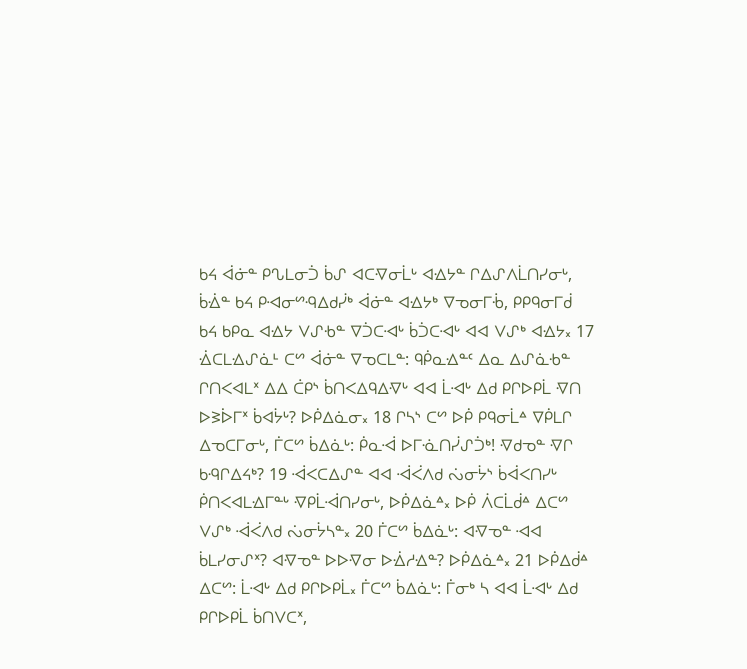ᑲᔦ ᐋᓃᓐ ᑭᔐᒪᓂᑑ ᑳᔑ ᐊᑕᐌᓂᒫᒡ ᐊᐎᔭᓐ ᒋᐃᔑᐱᒫᑎᓯᓂᒡ, ᑳᐐᓐ ᑲᔦ ᑭᐗᓂᔥᑴᐃᑯᓰᒃ ᐋᓃᓐ ᐊᐎᔭᒃ ᐁᓀᓂᒥᒀ, ᑭᑭᑫᓂᒥᑰ ᑲᔦ ᑲᑭᓇ ᐊᐎᔭ ᐯᔑᑾᓐ ᐁᑑᑕᐗᒡ ᑳᑑᑕᐗᒡ ᐊᐊ ᐯᔑᒃ ᐊᐎᔭ᙮ 17 ᐐᑕᒪᐎᔑᓈᒻ ᑕᔥ ᐋᓃᓐ ᐁᓀᑕᒪᓐ: ᑫᑮᓇᐎᓐᑦ ᐃᓇ ᐃᔑᓈᑾᓐ ᒋᑎᐸᐊᒪᕽ ᐃᐃ ᑖᑭᔅ ᑳᑎᐸᐃᑫᐃᐌᒡ ᐊᐊ ᒫᐗᒡ ᐃᑯ ᑭᒋᐅᑭᒫ ᐌᑎ ᐅᕒᐆᒥᕽ ᑳᐊᔮᒡ? ᐅᑮᐃᓈᓂ᙮ 18 ᒋᓴᔅ ᑕᔥ ᐅᑮ ᑭᑫᓂᒫᐞ ᐁᑮᒪᒋ ᐃᓀᑕᒥᓂᒡ, ᒦᑕᔥ ᑳᐃᓈᒡ: ᑮᓇᐙ ᐅᒥᓍᑎᓰᔑᑑᒃ! ᐌᑯᓀᓐ ᐌᒋ ᑲᑴᒋᐃᔦᒃ? 19 ᐙᐸᑕᐃᔑᓐ ᐊᐊ ᐙᐹᐱᑯ ᔔᓂᔮᔅ ᑳᐋᐸᑎᓯᒡ ᑮᑎᐸᐊᒪᐎᒥᓐᒡ ᐌᑭᒫᐙᑎᓯᓂᒡ, ᐅᑮᐃᓈᐞ᙮ ᐅᑮ ᐲᑕᒫᑰᐞ ᐃᑕᔥ ᐯᔑᒃ ᐙᐹᐱᑯ ᔔᓂᔮᓴᓐ᙮ 20 ᒦᑕᔥ ᑳᐃᓈᒡ: ᐊᐌᓀᓐ ᐗᐊ ᑳᒪᓯᓂᔑᕽ? ᐊᐌᓀᓐ ᐅᐅᐌᓂ ᐅᐐᓱᐎᓐ? ᐅᑮᐃᓈᐞ᙮ 21 ᐅᑮᐃᑰᐞ ᐃᑕᔥ: ᒫᐗᒡ ᐃᑯ ᑭᒋᐅᑭᒫ᙮ ᒦᑕᔥ ᑳᐃᓈᒡ: ᒦᓂᒃ ᓴ ᐊᐊ ᒫᐗᒡ ᐃᑯ ᑭᒋᐅᑭᒫ ᑳᑎᐯᑕᕽ,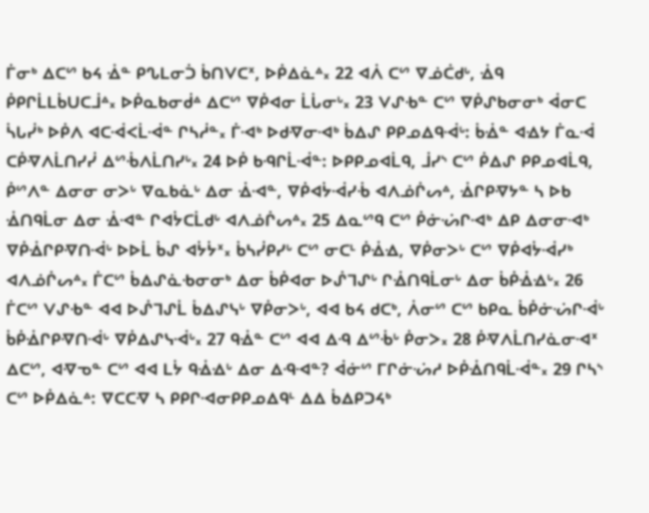ᒦᓂᒃ ᐃᑕᔥ ᑲᔦ ᐐᓐ ᑭᔐᒪᓂᑑ ᑳᑎᐯᑕᕽ, ᐅᑮᐃᓈᐞ᙮ 22 ᐊᐲ ᑕᔥ ᐁᓅᑖᑯᒡ, ᐐᑫ ᑮᑭᒋᒫᒪᑳᑌᑕᒨᐞ᙮ ᐅᑮᓇᑲᓂᑰᐞ ᐃᑕᔥ ᐁᑮᐊᓂ ᒫᒑᓂᒡ᙮ 23 ᐯᔑᑾᓐ ᑕᔥ ᐁᑮᔑᑲᓂᓂᒃ ᐋᓂᑕ ᓵᒐᓰᒃ ᐅᑮᐱ ᐊᑕᐙᐸᒫᐙᓐ ᒋᓴᓲᓐ᙮ ᒦᐗᒃ ᐅᑯᐌᓂᐗᒃ ᑳᐃᔑ ᑭᑭᓄᐃᑫᐙᒡ: ᑳᐐᓐ ᐊᐎᔭ ᒦᓇᐙ ᑕᑮᐌᐱᒫᑎᓯᓰ ᐃᔥᒀᐱᒫᑎᓯᒡ᙮ 24 ᐅᑮ ᑲᑴᒋᒫᐙᓐ: ᐅᑭᑭᓄᐊᒫᑫ, ᒨᓯᔅ ᑕᔥ ᑮᐃᔑ ᑭᑭᓄᐊᒫᑫ, ᑮᔥᐱᓐ ᐃᓂᓂ ᓂᐳᒡ ᐁᓇᑲᓈᒡ ᐃᓂ ᐐᐗᓐ, ᐁᑮᐊᔮᐙᓯᒀ ᐊᐱᓅᒌᔕᐞ, ᐐᒋᑭᐌᔭᓐ ᓴ ᐅᑲ ᐐᑎᑫᒫᓂ ᐃᓂ ᐐᐗᓐ ᒋᐊᔮᑕᒫᑯᒡ ᐊᐱᓅᒌᔕᐞ᙮ 25 ᐃᓇᔥᑫ ᑕᔥ ᑮᓃᔣᒋᐗᒃ ᐃᑭ ᐃᓂᓂᐗᒃ ᐁᑮᐐᒋᑭᐌᑎᐙᒡ ᐅᐅᒫ ᑳᔑ ᐊᔮᔮᕽ᙮ ᑳᓴᓰᑭᓯᒡ ᑕᔥ ᓂᑕᒻ ᑮᐐᐎ, ᐁᑮᓂᐳᒡ ᑕᔥ ᐁᑮᐊᔮᐙᓯᒃ ᐊᐱᓅᒌᔕᐞ᙮ ᒦᑕᔥ ᑳᐃᔑᓈᑾᓂᓂᒃ ᐃᓂ ᑳᑮᐊᓂ ᐅᔒᒣᔑᒡ ᒋᐐᑎᑫᒫᓂᒡ ᐃᓂ ᑳᑮᐐᐎᒡ᙮ 26 ᒦᑕᔥ ᐯᔑᑾᓐ ᐊᐊ ᐅᔒᒣᔑᒫ ᑳᐃᔑᓭᒡ ᐁᑮᓂᐳᒡ, ᐊᐊ ᑲᔦ ᑯᑕᒃ, ᐲᓂᔥ ᑕᔥ ᑲᑭᓇ ᑳᑮᓃᔣᒋᐙᒡ ᑳᑮᐐᒋᑭᐌᑎᐙᒡ ᐁᑮᐃᔑᓭᐙᒡ᙮ 27 ᑫᐐᓐ ᑕᔥ ᐊᐊ ᐃᑴ ᐃᔥᒀᒡ ᑮᓂᐳ᙮ 28 ᑮᐌᐱᒫᑎᓯᓈᓂᐗᕽ ᐃᑕᔥ, ᐊᐌᓀᓐ ᑕᔥ ᐊᐊ ᒪᔮ ᑫᐐᐎᒡ ᐃᓂ ᐃᑴᐗᓐ? ᐋᓃᔥ ᒥᒋᓃᔣᓱ ᐅᑮᐐᑎᑫᒫᐙᓐ᙮ 29 ᒋᓴᔅ ᑕᔥ ᐅᑮᐃᓈᐞ: ᐁᑕᑕᐌ ᓴ ᑭᑭᒋᐗᓂᑭᑭᓄᐃᑫᒻ ᐃᐃ ᑳᐃᑭᑐᔦᒃ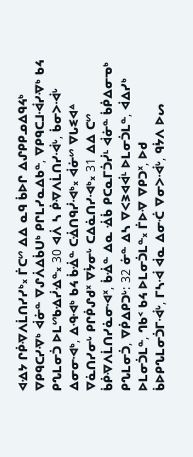ᐊᐎᔭ ᒋᑮᐌᐱᒫᑎᓯᓯᒃ᙮ ᒦᑕᔥ ᐃᐃ ᓇᑫ ᑳᐅᒋ ᐃᔑᑭᑭᓄᐃᑫᔦᒃ ᐁᑭᑫᑕᓯᐌᒃ ᐋᓃᓐ ᐁᔑᐲᐃᑳᑌᒃ ᑭᒋᒪᓯᓇᐃᑲᓐ, ᐁᑭᑫᑕᒧᐙᓯᐌᒃ ᑲᔦ ᑭᔐᒪᓂᑑ ᐅᒪᔥᑲᐎᓰᐎᓐ᙮ 30 ᐊᐲ ᓴ ᑮᐌᐱᒫᑎᓯᐙᒡ, ᑳᓂᐳᐙᒡ ᐃᓂᓂᐗᒃ, ᐃᑴᐗᒃ ᑲᔦ ᑳᐐᓐ ᑕᐐᑎᑫᓰᐗᒃ᙮ ᐋᓃᔥ ᐁᒐᓬᐊᐞ ᐁᓈᑎᓯᓂᒡ ᑭᒋᑮᔑᑯᕽ ᐁᔮᓂᒡ ᑕᐃᓈᑎᓯᐗᒃ᙮ 31 ᐃᐃ ᑕᔥ ᑳᑮᐌᐱᒫᑎᓯᓈᓂᐗᕽ, ᑳᐐᓐ ᐃᓇ ᐐᑳ ᑭᑕᓇᒥᑑᓰᒻ ᐋᓃᓐ ᑳᑮᐃᓂᓀᒃ ᑭᔐᒪᓂᑑ, ᐁᑮᐃᑭᑐᒡ: 32 ᓃᓐ ᐃᓴ ᐁᐸᕒᐊᐋᒻ ᐅᒪᓂᑑᒪᓐ, ᐋᐃᓯᒃ ᐅᒪᓂᑑᒪᓐ, ᒉᑲᑉ ᑲᔦ ᐅᒪᓂᑑᒪᓐ᙮ ᒦᐅᐌ ᐁᑭᑐᕽ, ᐅᑯ ᑳᐅᑭᔐᒪᓂᑑᒥᐙᒡ, ᒥᓴᐙ ᐋᓇ ᐃᓂᑣ ᐁᓂᐳᐙᒡ, ᑫᔮᐱ ᐅᔕ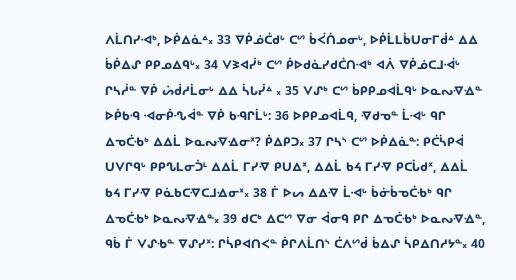ᐱᒫᑎᓯᐗᒃ, ᐅᑮᐃᓈᐞ᙮ 33 ᐁᑮᓅᑖᑯᒡ ᑕᔥ ᑳᐹᑏᓄᓂᒡ, ᐅᑮᒫᒪᑳᑌᓂᒥᑰᐞ ᐃᐃ ᑳᑮᐃᔑ ᑭᑭᓄᐃᑫᒡ᙮ 34 ᐯᕒᐊᓰᒃ ᑕᔥ ᑮᐅᑯᓈᓯᑯᑖᑎᐗᒃ ᐊᐲ ᐁᑮᓅᑕᒧᐙᒡ ᒋᓴᓲᓐ ᐁᑮ ᔖᑰᓱᒫᓂᒡ ᐃᐃ ᓵᒐᓰᐞ ᙮ 35 ᐯᔑᒃ ᑕᔥ ᑳᑭᑭᓄᐊᒫᑫᒡ ᐅᓇᔓᐌᐎᓐ ᐅᑮᑲᑴ ᐗᓂᑮᔗᐋᓐ ᐁᑮ ᑲᑴᒋᒫᒡ: 36 ᐅᑭᑭᓄᐊᒫᑫ, ᐌᑯᓀᓐ ᒫᐗᒡ ᑫᒋ ᐃᓀᑖᑾᒃ ᐃᐃᒫ ᐅᓇᔓᐌᐎᓂᕽ? ᑮᐃᑭᑐ᙮ 37 ᒋᓴᔅ ᑕᔥ ᐅᑮᐃᓈᓐ: ᑭᑖᓵᑭᐋ ᑌᐯᒋᑫᒡ ᑭᑭᔐᒪᓂᑑᒻ ᐃᐃᒫ ᒥᓯᐌ ᑭᑌᐃᕽ, ᐃᐃᒫ ᑲᔦ ᒥᓯᐌ ᑭᑕᒑᑯᕽ, ᐃᐃᒫ ᑲᔦ ᒥᓯᐌ ᑭᓈᑲᑕᐌᑕᒧᐎᓂᕽ᙮ 38 ᒦ ᐅᔕ ᐃᐃᐌ ᒫᐗᒡ ᑳᓃᑳᓀᑖᑾᒃ ᑫᒋ ᐃᓀᑖᑾᒃ ᐅᓇᔓᐌᐎᓐ᙮ 39 ᑯᑕᒃ ᐃᑕᔥ ᐁᓂ ᐋᓂᑫ ᑭᒋ ᐃᓀᑖᑾᒃ ᐅᓇᔓᐌᐎᓐ, ᑫᑳ ᒦ ᐯᔑᑾᓐ ᐁᔑᓯᕽ: ᒋᓵᑭᐊᑎᐸᓐ ᑮᒋᐱᒫᑎᔅ ᑖᐱᔥᑰ ᑳᐃᔑ ᓵᑭᐃᑎᓱᔭᓐ᙮ 40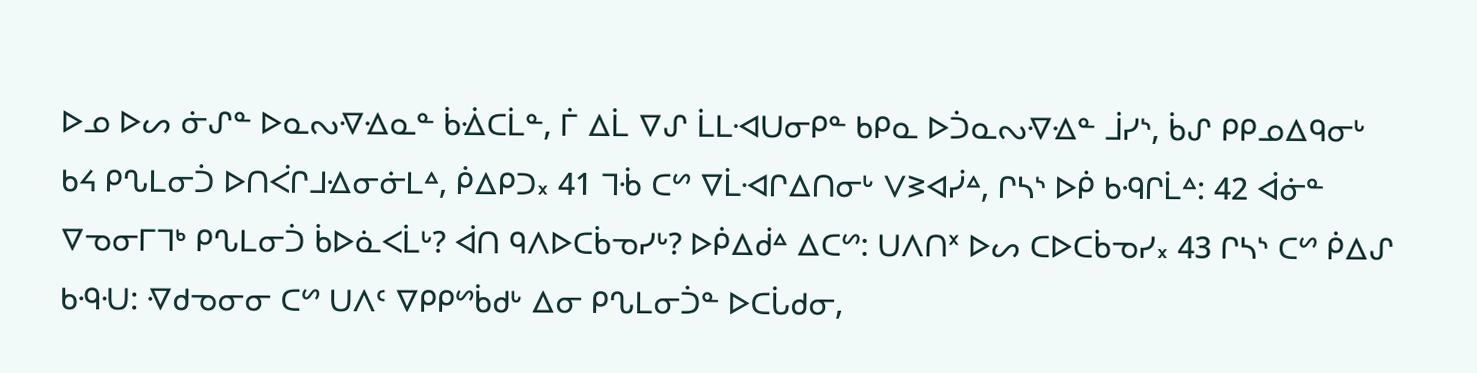ᐅᓄ ᐅᔕ ᓃᔑᓐ ᐅᓇᔓᐌᐎᓇᓐ ᑳᐐᑕᒫᓐ, ᒦ ᐃᒫ ᐁᔑ ᒫᒪᐗᑌᓂᑭᓐ ᑲᑭᓇ ᐅᑑᓇᔓᐌᐎᓐ ᒨᓯᔅ, ᑳᔑ ᑭᑭᓄᐃᑫᓂᒡ ᑲᔦ ᑭᔐᒪᓂᑑ ᐅᑎᐹᒋᒧᐎᓂᓃᒪᐞ, ᑮᐃᑭᑐ᙮ 41 ᒣᒀ ᑕᔥ ᐁᒫᐗᒋᐃᑎᓂᒡ ᐯᕒᐊᓰᐞ, ᒋᓴᔅ ᐅᑮ ᑲᑴᒋᒫᐞ: 42 ᐋᓃᓐ ᐁᓀᓂᒥᒣᒃ ᑭᔐᒪᓂᑑ ᑳᐅᓈᐸᒫᒡ? ᐋᑎ ᑫᐱᐅᑕᑳᓀᓯᒡ? ᐅᑮᐃᑰᐞ ᐃᑕᔥ: ᑌᐱᑎᕽ ᐅᔕ ᑕᐅᑕᑳᓀᓯ᙮ 43 ᒋᓴᔅ ᑕᔥ ᑮᐃᔑ ᑲᑴᑗ: ᐌᑯᓀᓂᓂ ᑕᔥ ᑌᐱᑦ ᐁᑭᑭᔥᑳᑯᒡ ᐃᓂ ᑭᔐᒪᓂᑑᓐ ᐅᑕᒑᑯᓂ,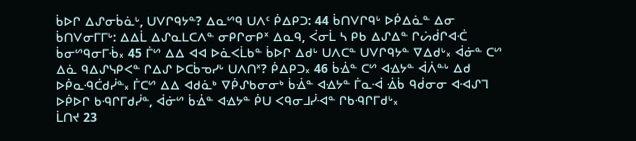ᑳᐅᒋ ᐃᔑᓂᑳᓈᒡ, ᑌᐯᒋᑫᔭᓐ? ᐃᓇᔥᑫ ᑌᐱᑦ ᑮᐃᑭᑐ: 44 ᑳᑎᐯᒋᑫᒡ ᐅᑮᐃᓈᓐ ᐃᓂ ᑳᑎᐯᓂᒥᒥᒡ: ᐃᐃᒫ ᐃᔑᓇᒪᑕᐱᓐ ᓂᑭᒋᓂᑭᕽ ᐃᓇᑫ, ᐹᓂᒫ ᓴ ᑭᑲ ᐃᔑᐃᓐ ᒋᔖᑰᒋᐊᑣ ᑳᓂᔥᑫᓂᒥᒀ᙮ 45 ᒦᔥ ᐃᐃ ᐊᐊ ᐅᓈᐸᒫᑲᓐ ᑳᐅᒋ ᐃᑯᒡ ᑌᐱᑕᓐ ᑌᐯᒋᑫᔭᓐ ᐁᐃᑯᒡ᙮ ᐋᓃᓐ ᑕᔥ ᐃᓈ ᑫᐃᔑᓭᑭᐸᓐ ᒋᐃᔑ ᐅᑕᑳᓀᓯᒡ ᑌᐱᑎᕽ? ᑮᐃᑭᑐ᙮ 46 ᑳᐐᓐ ᑕᔥ ᐊᐎᔭᓐ ᐋᐲᓐᒡ ᐃᑯ ᐅᑮᓇᑴᑖᑯᓰᓐ᙮ ᒦᑕᔥ ᐃᐃ ᐊᑯᓈᒃ ᐁᑮᔑᑲᓂᓂᒃ ᑳᐐᓐ ᐊᐎᔭᓐ ᒦᓇᐙ ᐐᑳ ᑫᑰᓂᓂ ᐊᐗᔑᒣ ᐅᑮᐅᒋ ᑲᑴᒋᒥᑯᓰᓐ, ᐋᓃᔥ ᑳᐐᓐ ᐊᐎᔭᓐ ᑮᑌ ᐸᑫᓂᒧᓰᐗᓐ ᒋᑲᑴᒋᒥᑯᒡ᙮
ᒫᑎᔪ 23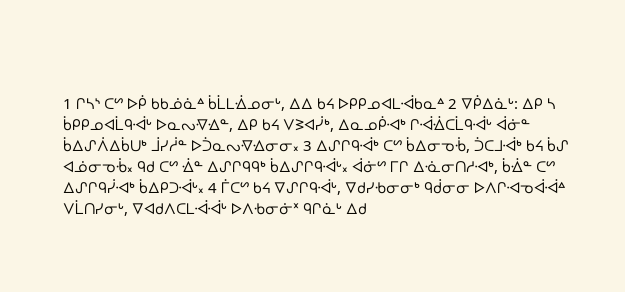1 ᒋᓴᔅ ᑕᔥ ᐅᑮ ᑲᑲᓅᓈᐞ ᑳᒫᒪᐐᓄᓂᒡ, ᐃᐃ ᑲᔦ ᐅᑭᑭᓄᐊᒪᐙᑲᓇᐞ 2 ᐁᑮᐃᓈᒡ: ᐃᑭ ᓴ ᑳᑭᑭᓄᐊᒫᑫᐙᒡ ᐅᓇᔓᐌᐎᓐ, ᐃᑭ ᑲᔦ ᐯᕒᐊᓰᒃ, ᐃᓇᓄᑮᐗᒃ ᒋᐙᐐᑕᒫᑫᐙᒡ ᐋᓃᓐ ᑳᐃᔑᐲᐃᑳᑌᒃ ᒨᓯᓲᓐ ᐅᑑᓇᔓᐌᐎᓂᓂ᙮ 3 ᐃᔑᒋᑫᐙᒃ ᑕᔥ ᑳᐃᓂᓀᒀ, ᑑᑕᒧᐙᒃ ᑲᔦ ᑳᔑ ᐊᓅᓂᓀᒀ᙮ ᑫᑯ ᑕᔥ ᐐᓐ ᐃᔑᒋᑫᑫᒃ ᑳᐃᔑᒋᑫᐙᒡ᙮ ᐋᓃᔥ ᒥᒋ ᐃᓍᓂᑎᓱᐗᒃ, ᑳᐐᓐ ᑕᔥ ᐃᔑᒋᑫᓰᐗᒃ ᑳᐃᑭᑐᐙᒡ᙮ 4 ᒦᑕᔥ ᑲᔦ ᐁᔑᒋᑫᐙᒡ, ᐁᑯᓯᑾᓂᓂᒃ ᑫᑰᓂᓂ ᐅᐱᒋᐗᓀᐋᐙᐞ ᐯᒫᑎᓯᓂᒡ, ᐁᐊᑯᐱᑕᒪᐙᐙᒡ ᐅᐱᑾᓂᓃᕽ ᑫᒋᓈᒡ ᐃᑯ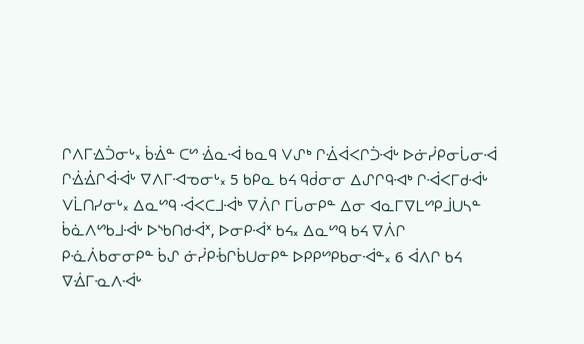ᒋᐱᒥᐎᑑᓂᒡ᙮ ᑳᐐᓐ ᑕᔥ ᐐᓇᐙ ᑲᓇᑫ ᐯᔑᒃ ᒋᐐᐋᐸᒋᑑᐙᒡ ᐅᓃᓰᑭᓂᒑᓂᐙ ᒋᐐᐐᒋᐋᐙᒡ ᐁᐱᒥᐗᓀᓂᒡ᙮ 5 ᑲᑭᓇ ᑲᔦ ᑫᑰᓂᓂ ᐃᔑᒋᑫᐗᒃ ᒋᐙᐸᒥᑯᐙᒡ ᐯᒫᑎᓯᓂᒡ᙮ ᐃᓇᔥᑫ ᐙᐸᑕᒧᐙᒃ ᐁᐲᒋ ᒥᒑᓂᑭᓐ ᐃᓂ ᐊᓇᒥᐁᒪᔥᑭᒨᑌᓴᓐ ᑳᓈᐱᔥᑲᒧᐙᒡ ᐅᔅᑲᑎᑯᐙᕽ, ᐅᓂᑭᐙᕽ ᑲᔦ᙮ ᐃᓇᔥᑫ ᑲᔦ ᐁᐲᒋ ᑭᓍᐲᑲᓂᓂᑭᓐ ᑳᔑ ᓃᓰᑭᒀᒋᑳᑌᓂᑭᓐ ᐅᑭᑭᔥᑭᑲᓂᐙᓐ᙮ 6 ᐋᐱᒋ ᑲᔦ ᐁᐐᒥᓋᐱᐙᒡ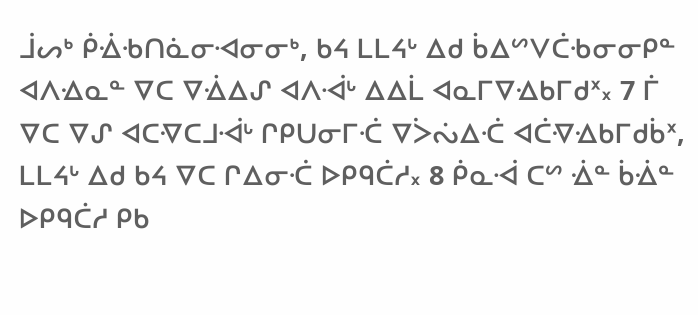ᒨᔕᒃ ᑮᐐᑾᑎᓈᓂᐗᓂᓂᒃ, ᑲᔦ ᒪᒪᔦᒡ ᐃᑯ ᑳᐃᔥᐯᑖᑾᓂᓂᑭᓐ ᐊᐱᐎᓇᓐ ᐁᑕ ᐁᐐᐃᔑ ᐊᐱᐙᒡ ᐃᐃᒫ ᐊᓇᒥᐁᐎᑲᒥᑯᕽ᙮ 7 ᒦ ᐁᑕ ᐁᔑ ᐊᑕᐌᑕᒧᐙᒡ ᒋᑭᑌᓂᒥᑣ ᐁᐴᔔᐃᑣ ᐊᑖᐌᐎᑲᒥᑯᑳᕽ, ᒪᒪᔦᒡ ᐃᑯ ᑲᔦ ᐁᑕ ᒋᐃᓂᑣ ᐅᑭᑫᑖᓱ᙮ 8 ᑮᓇᐙ ᑕᔥ ᐐᓐ ᑳᐐᓐ ᐅᑭᑫᑖᓱ ᑭᑲ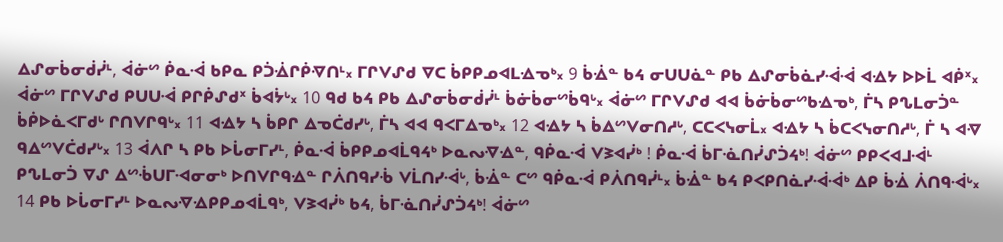ᐃᔑᓂᑳᓂᑰᓰᒻ, ᐋᓃᔥ ᑮᓇᐙ ᑲᑭᓇ ᑭᑑᐐᒋᑮᐌᑎᒻ᙮ ᒥᒋᐯᔑᑯ ᐁᑕ ᑳᑭᑭᓄᐊᒪᐎᓀᒃ᙮ 9 ᑳᐐᓐ ᑲᔦ ᓂᑌᑌᓈᓐ ᑭᑲ ᐃᔑᓂᑳᓈᓯᐙᐙ ᐊᐎᔭ ᐅᐅᒫ ᐊᑮᕽ᙮ ᐋᓃᔥ ᒥᒋᐯᔑᑯ ᑭᑌᑌᐙ ᑭᒋᑮᔑᑯᕽ ᑳᐊᔮᒡ᙮ 10 ᑫᑯ ᑲᔦ ᑭᑲ ᐃᔑᓂᑳᓂᑰᓰᒻ ᑳᓃᑳᓂᔥᑳᑫᒡ᙮ ᐋᓃᔥ ᒥᒋᐯᔑᑯ ᐊᐊ ᑳᓃᑳᓂᔥᑲᐎᓀᒃ, ᒦᓴ ᑭᔐᒪᓂᑑᓐ ᑳᑮᐅᓈᐸᒥᑯᒡ ᒋᑎᐯᒋᑫᒡ᙮ 11 ᐊᐎᔭ ᓴ ᑳᑭᒋ ᐃᓀᑖᑯᓯᒡ, ᒦᓴ ᐊᐊ ᑫᐸᒥᐃᓀᒃ᙮ 12 ᐊᐎᔭ ᓴ ᑳᐃᔥᐯᓂᑎᓱᒡ, ᑕᑕᐸᓭᓂᒫ᙮ ᐊᐎᔭ ᓴ ᑳᑕᐸᓭᓂᑎᓱᒡ, ᒦ ᓴ ᐊᐌ ᑫᐃᔥᐯᑖᑯᓯᒡ᙮ 13 ᐋᐱᒋ ᓴ ᑭᑲ ᐅᒑᓂᒥᓯᒻ, ᑮᓇᐙ ᑳᑭᑭᓄᐊᒫᑫᔦᒃ ᐅᓇᔓᐌᐎᓐ, ᑫᑮᓇᐙ ᐯᕒᐊᓰᒃ ! ᑮᓇᐙ ᑳᒥᓍᑎᓰᔑᑑᔦᒃ! ᐋᓃᔥ ᑭᑭᐸᐊᒧᐙᒻ ᑭᔐᒪᓂᑑ ᐁᔑ ᐃᔥᒀᑌᒥᐗᓂᓂᒃ ᐅᑎᐯᒋᑫᐎᓐ ᒋᐲᑎᑫᓯᒀ ᐯᒫᑎᓯᐙᒡ, ᑳᐐᓐ ᑕᔥ ᑫᑮᓇᐙ ᑭᐲᑎᑫᓰᒻ᙮ ᑳᐐᓐ ᑲᔦ ᑭᐸᑭᑎᓈᓯᐙᐙᒃ ᐃᑭ ᑳᐐ ᐲᑎᑫᐙᒡ᙮ 14 ᑭᑲ ᐅᒑᓂᒥᓯᒻ ᐅᓇᔓᐌᐎᑭᑭᓄᐊᒫᑫᒃ, ᐯᕒᐊᓰᒃ ᑲᔦ, ᑳᒥᓍᑎᓰᔑᑑᔦᒃ! ᐋᓃᔥ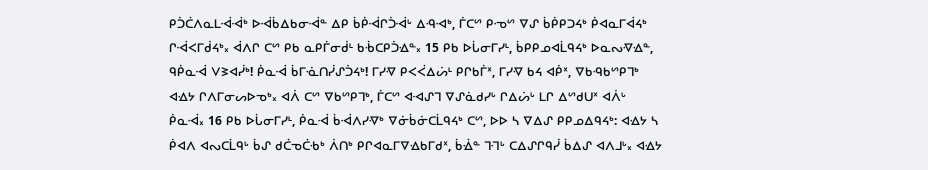ᑭᑑᑖᐱᓇᒪᐙᐙᒃ ᐅᐙᑳᐃᑲᓂᐙᓐ ᐃᑭ ᑳᑮᐙᒋᑑᐙᒡ ᐃᑴᐗᒃ, ᒦᑕᔥ ᑭᓉᔥ ᐁᔑ ᑳᑮᑭᑐᔦᒃ ᑮᐊᓇᒥᐋᔦᒃ ᒋᐙᐸᒥᑰᔦᒃ᙮ ᐋᐱᒋ ᑕᔥ ᑭᑲ ᓇᑭᒦᓂᑰᒻ ᑲᒀᑕᑭᑑᐎᓐ᙮ 15 ᑭᑲ ᐅᒑᓂᒥᓯᒻ, ᑳᑭᑭᓄᐊᒫᑫᔦᒃ ᐅᓇᔓᐌᐎᓐ, ᑫᑮᓇᐙ ᐯᕒᐊᓰᒃ! ᑮᓇᐙ ᑳᒥᓍᑎᓰᔑᑑᔦᒃ! ᒥᓯᐌ ᑭᐸᐹᐃᔖᒻ ᑭᒋᑲᒦᕽ, ᒥᓯᐌ ᑲᔦ ᐊᑮᕽ, ᐁᑲᑴᑲᔥᑭᒣᒃ ᐊᐎᔭ ᒋᐱᒥᓂᔕᐅᓀᒃ᙮ ᐊᐲ ᑕᔥ ᐁᑲᔥᑭᒣᒃ, ᒦᑕᔥ ᐊᐗᔑᒣ ᐁᔑᓈᑯᓯᒡ ᒋᐃᔖᒡ ᒪᒋ ᐃᔥᑯᑌᕽ ᐊᐲᒡ ᑮᓇᐙ᙮ 16 ᑭᑲ ᐅᒑᓂᒥᓯᒻ, ᑮᓇᐙ ᑳᐙᐱᓯᐌᒃ ᐁᓃᑳᓃᑕᒫᑫᔦᒃ ᑕᔥ, ᐅᐅ ᓴ ᐁᐃᔑ ᑭᑭᓄᐃᑫᔦᒃ: ᐊᐎᔭ ᓴ ᑮᐊᐱ ᐊᔓᑕᒫᑫᒡ ᑳᔑ ᑯᑖᓀᑖᑾᒃ ᐲᑎᒃ ᑭᒋᐊᓇᒥᐁᐎᑲᒥᑯᕽ, ᑳᐐᓐ ᒣᒬᒡ ᑕᐃᔑᒋᑫᓰ ᑳᐃᔑ ᐊᐱᒧᒡ᙮ ᐊᐎᔭ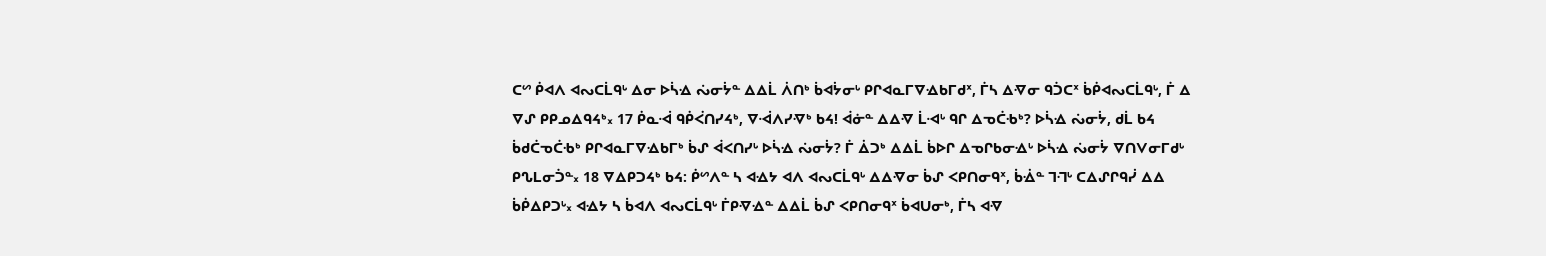ᑕᔥ ᑮᐊᐱ ᐊᔓᑕᒫᑫᒡ ᐃᓂ ᐅᓵᐎ ᔔᓂᔮᓐ ᐃᐃᒫ ᐲᑎᒃ ᑳᐊᔮᓂᒡ ᑭᒋᐊᓇᒥᐁᐎᑲᒥᑯᕽ, ᒦᓴ ᐃᐌᓂ ᑫᑑᑕᕽ ᑳᑮᐊᔓᑕᒫᑫᒡ, ᒦ ᐃ ᐁᔑ ᑭᑭᓄᐃᑫᔦᒃ᙮ 17 ᑮᓇᐙ ᑫᑮᐹᑎᓯᔦᒃ, ᐁᐙᐱᓯᐌᒃ ᑲᔦ! ᐋᓃᓐ ᐃᐃᐌ ᒫᐗᒡ ᑫᒋ ᐃᓀᑖᑾᒃ? ᐅᓵᐎ ᔔᓂᔮ, ᑯᒫ ᑲᔦ ᑳᑯᑖᓀᑖᑾᒃ ᑭᒋᐊᓇᒥᐁᐎᑲᒥᒃ ᑳᔑ ᐋᐸᑎᓯᒡ ᐅᓵᐎ ᔔᓂᔮ? ᒦ ᐄᑐᒃ ᐃᐃᒫ ᑳᐅᒋ ᐃᓀᒋᑲᓂᐎᒡ ᐅᓵᐎ ᔔᓂᔮ ᐁᑎᐯᓂᒥᑯᒡ ᑭᔐᒪᓂᑑᓐ᙮ 18 ᐁᐃᑭᑐᔦᒃ ᑲᔦ: ᑮᔥᐱᓐ ᓴ ᐊᐎᔭ ᐊᐱ ᐊᔓᑕᒫᑫᒡ ᐃᐃᐌᓂ ᑳᔑ ᐸᑭᑎᓂᑫᕽ, ᑳᐐᓐ ᒣᒬᒡ ᑕᐃᔑᒋᑫᓰ ᐃᐃ ᑳᑮᐃᑭᑐᒡ᙮ ᐊᐎᔭ ᓴ ᑳᐊᐱ ᐊᔓᑕᒫᑫᒡ ᒦᑭᐌᐎᓐ ᐃᐃᒫ ᑳᔑ ᐸᑭᑎᓂᑫᕽ ᑳᐊᑌᓂᒃ, ᒦᓴ ᐊᐌ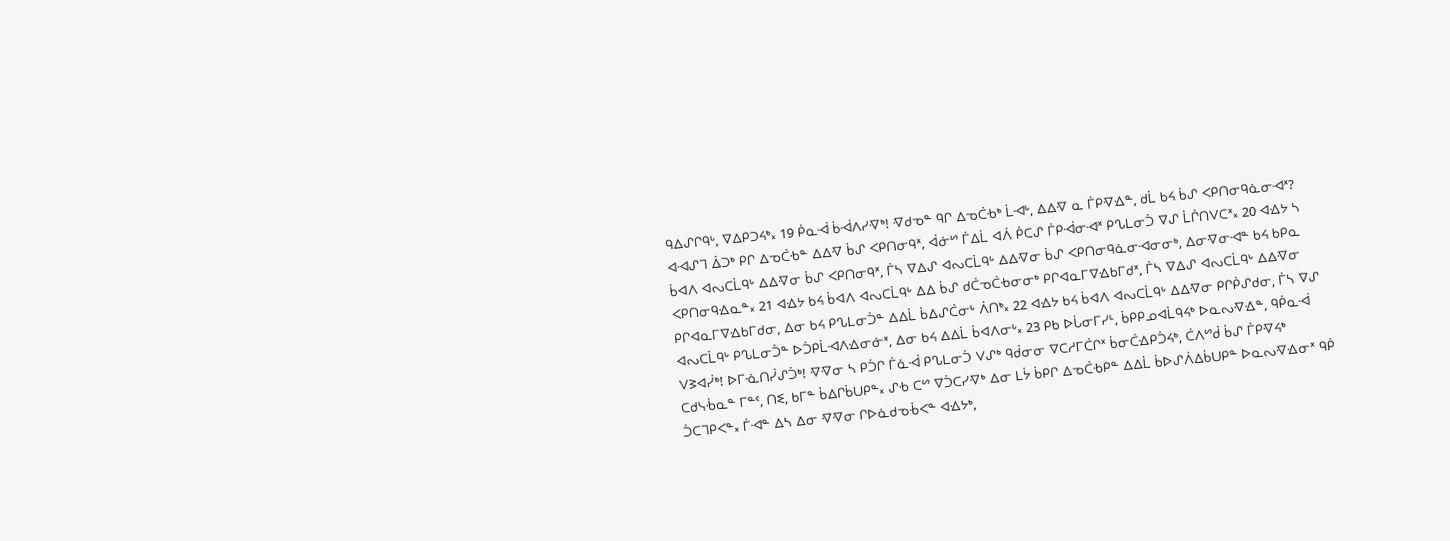ᑫᐃᔑᒋᑫᒡ, ᐁᐃᑭᑐᔦᒃ᙮ 19 ᑮᓇᐙ ᑳᐙᐱᓯᐌᒃ! ᐌᑯᓀᓐ ᑫᒋ ᐃᓀᑖᑾᒃ ᒫᐗᒡ, ᐃᐃᐌ ᓇ ᒦᑭᐌᐎᓐ, ᑯᒫ ᑲᔦ ᑳᔑ ᐸᑭᑎᓂᑫᓈᓂᐗᕽ? ᐊᐗᔑᒣ ᐄᑐᒃ ᑭᒋ ᐃᓀᑖᑾᓐ ᐃᐃᐌ ᑳᔑ ᐸᑭᑎᓂᑫᕽ, ᐋᓃᔥ ᒦᐃᒫ ᐊᐲ ᑮᑕᔑ ᒦᑭᐙᓂᐗᕽ ᑭᔐᒪᓂᑑ ᐁᔑ ᒫᒌᑎᐯᑕᕽ᙮ 20 ᐊᐎᔭ ᓴ ᑳᐊᐱ ᐊᔓᑕᒫᑫᒡ ᐃᐃᐌᓂ ᑳᔑ ᐸᑭᑎᓂᑫᕽ, ᒦᓴ ᐁᐃᔑ ᐊᔓᑕᒫᑫᒡ ᐃᐃᐌᓂ ᑳᔑ ᐸᑭᑎᓂᑫᓈᓂᐗᓂᓂᒃ, ᐃᓂᐌᓂᐗᓐ ᑲᔦ ᑲᑭᓇ ᐸᑭᑎᓂᑫᐎᓇᓐ᙮ 21 ᐊᐎᔭ ᑲᔦ ᑳᐊᐱ ᐊᔓᑕᒫᑫᒡ ᐃᐃ ᑳᔑ ᑯᑖᓀᑖᑾᓂᓂᒃ ᑭᒋᐊᓇᒥᐁᐎᑲᒥᑯᕽ, ᒦᓴ ᐁᐃᔑ ᐊᔓᑕᒫᑫᒡ ᐃᐃᐌᓂ ᑭᒋᐊᓇᒥᐁᐎᑲᒥᑯᓂ, ᐃᓂ ᑲᔦ ᑭᔐᒪᓂᑑᓐ ᐃᐃᒫ ᑳᐃᔑᑖᓂᒡ ᐲᑎᒃ᙮ 22 ᐊᐎᔭ ᑲᔦ ᑳᐊᐱ ᐊᔓᑕᒫᑫᒡ ᐃᐃᐌᓂ ᑭᒋᑮᔑᑯᓂ, ᒦᓴ ᐁᔑ ᐊᔓᑕᒫᑫᒡ ᑭᔐᒪᓂᑑᓐ ᐅᑑᑭᒫᐗᐱᐎᓂᓃᕽ, ᐃᓂ ᑲᔦ ᐃᐃᒫ ᑳᐊᐱᓂᒡ᙮ 23 ᑭᑲ ᐅᒑᓂᒥᓯᒻ, ᑳᑭᑭᓄᐊᒫᑫᔦᒃ ᐅᓇᔓᐌᐎᓐ, ᑫᑮᓇᐙ ᐯᕒᐊᓰᒃ! ᐅᒥᓍᑎᓰᔑᑑᒃ! ᐌᐌᓂ ᓴ ᑭᑑᒋ ᒦᓈᐙ ᑭᔐᒪᓂᑑ ᐯᔑᒃ ᑫᑰᓂᓂ ᐁᑕᓱᒥᑖᒋᕽ ᑳᓂᑖᐎᑭᑑᔦᒃ, ᑖᐱᔥᑰ ᑳᔑ ᒦᑭᐌᔦᒃ ᑕᑯᓭᒀᓇᓐ ᒥᓐᑦ, ᑎᓬ, ᑲᒥᓐ ᑳᐃᒋᑳᑌᑭᓐ᙮ ᔑᑾ ᑕᔥ ᐁᑑᑕᓯᐌᒃ ᐃᓂ ᒪᔮ ᑳᑭᒋ ᐃᓀᑖᑾᑭᓐ ᐃᐃᒫ ᑳᐅᔑᐲᐃᑳᑌᑭᓐ ᐅᓇᔓᐌᐎᓂᕽ ᑫᑮ ᑑᑕᒣᑭᐸᓐ᙮ ᒦᐗᓐ ᐃᓴ ᐃᓂ ᐌᐌᓂ ᒋᐅᓈᑯᓀᒀᐸᓐ ᐊᐎᔭᒃ,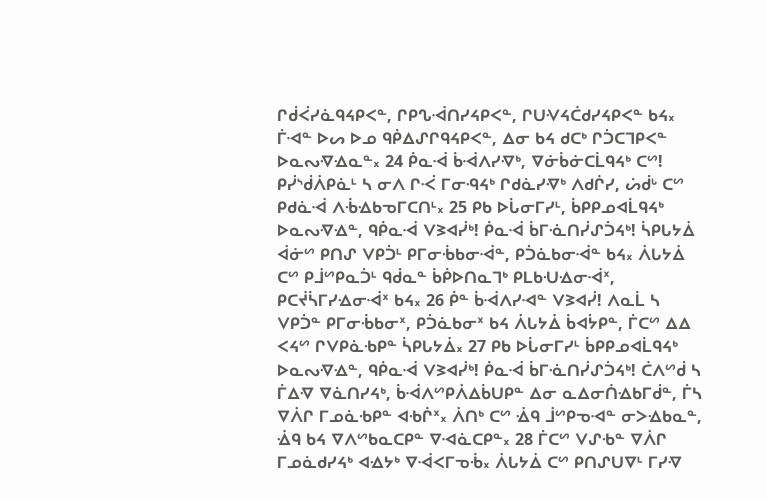ᒋᑰᐹᓯᓈᑫᔦᑭᐸᓐ, ᒋᑭᔐᐙᑎᓯᔦᑭᐸᓐ, ᒋᑌᐺᔦᑖᑯᓯᔦᑭᐸᓐ ᑲᔦ᙮ ᒦᐗᓐ ᐅᔕ ᐅᓄ ᑫᑮᐃᔑᒋᑫᔦᑭᐸᓐ, ᐃᓂ ᑲᔦ ᑯᑕᒃ ᒋᑑᑕᒣᑭᐸᓐ ᐅᓇᔓᐌᐎᓇᓐ᙮ 24 ᑮᓇᐙ ᑳᐙᐱᓯᐌᒃ, ᐁᓃᑳᓃᑕᒫᑫᔦᒃ ᑕᔥ! ᑭᓰᔅᑰᐲᑭᓈᒻ ᓴ ᓂᐱ ᒋᑆ ᒥᓂᑴᔦᒃ ᒋᑯᓈᓯᐌᒃ ᐱᑯᒌᓯ, ᔖᑰᒡ ᑕᔥ ᑭᑯᓈᐙ ᐱᒀᐎᑲᓀᒥᑕᑎᒻ᙮ 25 ᑭᑲ ᐅᒑᓂᒥᓯᒻ, ᑳᑭᑭᓄᐊᒫᑫᔦᒃ ᐅᓇᔓᐌᐎᓐ, ᑫᑮᓇᐙ ᐯᕒᐊᓰᒃ! ᑮᓇᐙ ᑳᒥᓍᑎᓰᔑᑑᔦᒃ! ᓵᑭᒐᔭᐄ ᐋᓃᔥ ᑭᑎᔑ ᐯᑭᑑᒻ ᑭᒥᓂᒀᑲᓂᐙᓐ, ᑭᑑᓈᑲᓂᐙᓐ ᑲᔦ᙮ ᐲᒐᔭᐄ ᑕᔥ ᑭᒨᔥᑭᓇᑑᒻ ᑫᑰᓇᓐ ᑳᑮᐅᑎᓇᒣᒃ ᑭᒪᑲᑗᐎᓂᐙᕽ, ᑭᑕᔫᓵᒥᓯᐎᓂᐙᕽ ᑲᔦ᙮ 26 ᑮᓐ ᑳᐙᐱᓯᐗᓐ ᐯᕒᐊᓰ! ᐱᓇᒫ ᓴ ᐯᑭᑑᓐ ᑭᒥᓂᒀᑲᓂᕽ, ᑭᑑᓈᑲᓂᕽ ᑲᔦ ᐲᒐᔭᐄ ᑳᐊᔮᑭᓐ, ᒦᑕᔥ ᐃᐃ ᐸᔦᔥ ᒋᐯᑭᓈᑾᑭᓐ ᓵᑭᒐᔭᐄ᙮ 27 ᑭᑲ ᐅᒑᓂᒥᓯᒻ ᑳᑭᑭᓄᐊᒫᑫᔦᒃ ᐅᓇᔓᐌᐎᓐ, ᑫᑮᓇᐙ ᐯᕒᐊᓰᒃ! ᑮᓇᐙ ᑳᒥᓍᑎᓰᔑᑑᔦᒃ! ᑖᐱᔥᑰ ᓴ ᒦᐃᐌ ᐁᓈᑎᓯᔦᒃ, ᑳᐙᐱᔥᑭᐲᐃᑳᑌᑭᓐ ᐃᓂ ᓇᐃᓂᑏᐎᑲᒥᑰᓐ, ᒦᓴ ᐁᐲᒋ ᒥᓄᓈᑾᑭᓐ ᐊᑾᒌᕽ᙮ ᐲᑎᒃ ᑕᔥ ᐐᑫ ᒨᔥᑭᓀᐗᓐ ᓂᐳᐎᑲᓇᓐ, ᐐᑫ ᑲᔦ ᐁᐱᔥᑲᓇᑕᑭᓐ ᐁᐗᓈᑕᑭᓐ᙮ 28 ᒦᑕᔥ ᐯᔑᑾᓐ ᐁᐲᒋ ᒥᓄᓈᑯᓯᔦᒃ ᐊᐎᔭᒃ ᐁᐙᐸᒥᓀᒀ᙮ ᐲᒐᔭᐄ ᑕᔥ ᑭᑎᔑᑌᐁᒻ ᒥᓯᐌ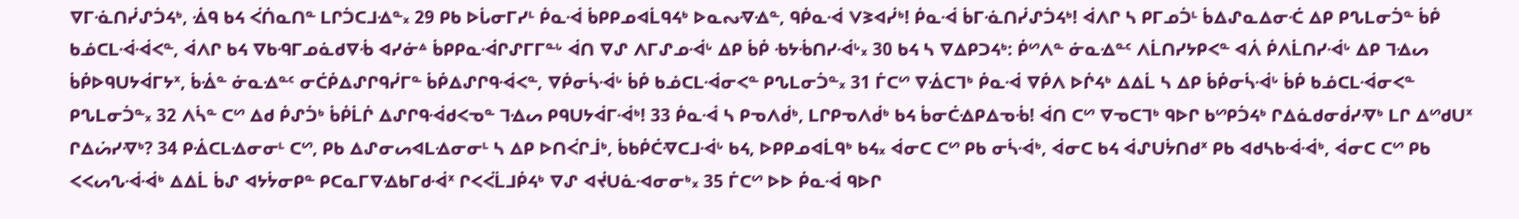ᐁᒥᓍᑎᓰᔑᑑᔦᒃ, ᐐᑫ ᑲᔦ ᐹᑏᓇᑎᓐ ᒪᒋᑑᑕᒧᐎᓐ᙮ 29 ᑭᑲ ᐅᒑᓂᒥᓯᒻ ᑮᓇᐙ ᑳᑭᑭᓄᐊᒫᑫᔦᒃ ᐅᓇᔓᐌᐎᓐ, ᑫᑮᓇᐙ ᐯᕒᐊᓰᒃ! ᑮᓇᐙ ᑳᒥᓍᑎᓰᔑᑑᔦᒃ! ᐋᐱᒋ ᓴ ᑭᒥᓄᑑᒻ ᑳᐃᔑᓇᐃᓂᑣ ᐃᑭ ᑭᔐᒪᓂᑑᓐ ᑳᑮ ᑲᓅᑕᒪᐙᐙᐸᓐ, ᐋᐱᒋ ᑲᔦ ᐁᑲᑴᒥᓄᓈᑯᐁᒀ ᐊᓯᓃᐞ ᑳᑭᑭᓇᐙᒋᔑᒥᒥᓐᒡ ᐋᑎ ᐁᔑ ᐱᒥᔑᓄᐙᒡ ᐃᑭ ᑳᑮ ᑾᔭᒀᑎᓯᐙᒡ᙮ 30 ᑲᔦ ᓴ ᐁᐃᑭᑐᔦᒃ: ᑮᔥᐱᓐ ᓃᓇᐎᓐᑦ ᐱᒫᑎᓯᔭᑭᐸᓐ ᐊᐲ ᑮᐱᒫᑎᓯᐙᒡ ᐃᑭ ᒣᐎᔕ ᑳᑮᐅᑫᑌᔭᐋᒥᔭᕽ, ᑳᐐᓐ ᓃᓇᐎᓐᑦ ᓂᑖᑮᐃᔑᒋᑫᓰᒥᓐ ᑳᑮᐃᔑᒋᑫᐙᐸᓐ, ᐁᑮᓂᓵᐙᒡ ᑳᑮ ᑲᓅᑕᒪᐙᓂᐸᓐ ᑭᔐᒪᓂᑑᓐ᙮ 31 ᒦᑕᔥ ᐁᐐᑕᒣᒃ ᑮᓇᐙ ᐁᑮᐱ ᐅᒌᔦᒃ ᐃᐃᒫ ᓴ ᐃᑭ ᑳᑮᓂᓵᐙᒡ ᑳᑮ ᑲᓅᑕᒪᐙᓂᐸᓐ ᑭᔐᒪᓂᑑᓐ᙮ 32 ᐱᓵᓐ ᑕᔥ ᐃᑯ ᑮᔑᑑᒃ ᑳᑮᒫᒌ ᐃᔑᒋᑫᐙᑯᐸᓀᓐ ᒣᐎᔕ ᑭᑫᑌᔭᐋᒥᐙᒃ! 33 ᑮᓇᐙ ᓴ ᑭᓀᐱᑰᒃ, ᒪᒋᑭᓀᐱᑰᒃ ᑲᔦ ᑳᓂᑖᐎᑭᐃᓀᒀ! ᐋᑎ ᑕᔥ ᐁᓀᑕᒣᒃ ᑫᐅᒋ ᑲᔥᑭᑑᔦᒃ ᒋᐃᓈᑯᓂᑰᓯᐌᒃ ᒪᒋ ᐃᔥᑯᑌᕽ ᒋᐃᔖᓯᐌᒃ? 34 ᑭᐐᑕᒪᐎᓂᓂᒻ ᑕᔥ, ᑭᑲ ᐃᔑᓂᔕᐊᒪᐎᓂᓂᒻ ᓴ ᐃᑭ ᐅᑎᐹᒋᒨᒃ, ᑳᑲᑮᑖᐌᑕᒧᐙᒡ ᑲᔦ, ᐅᑭᑭᓄᐊᒫᑫᒃ ᑲᔦ᙮ ᐋᓂᑕ ᑕᔥ ᑭᑲ ᓂᓵᐙᒃ, ᐋᓂᑕ ᑲᔦ ᐋᔑᑌᔮᑎᑯᕽ ᑭᑲ ᐊᑯᓴᑲᐙᐙᒃ, ᐋᓂᑕ ᑕᔥ ᑭᑲ ᐸᐸᔕᔐᐙᐙᒃ ᐃᐃᒫ ᑳᔑ ᐊᔭᔮᓂᑭᓐ ᑭᑕᓇᒥᐁᐎᑲᒥᑯᐙᕽ ᒋᐸᐹᒫᒧᑮᔦᒃ ᐁᔑ ᐊᔫᑌᓈᐗᓂᓂᒃ᙮ 35 ᒦᑕᔥ ᐅᐅ ᑮᓇᐙ ᑫᐅᒋ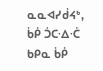ᓇᓇᐊᓯᑰᔦᒃ, ᑳᑮ ᑑᑕᐎᑣ ᑲᑭᓇ ᑳᑮ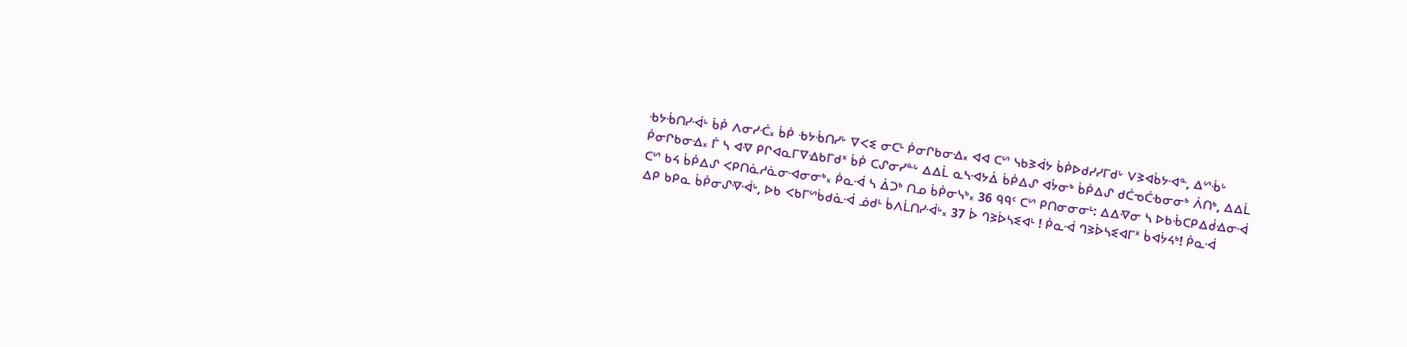ᑾᔭᒀᑎᓯᐙᒡ ᑳᑮ ᐱᓂᓯᑣ᙮ ᑳᑮ ᑾᔭᒀᑎᓯᒡ ᐁᐸᓬ ᓂᑕᒻ ᑮᓂᒋᑲᓂᐎ᙮ ᐊᐊ ᑕᔥ ᓭᑲᕒᐋᔭ ᑳᑮᐅᑯᓯᓯᒥᑯᒡ ᐯᕒᐊᑳᔭᐗᓐ, ᐃᔥᒀᒡ ᑮᓂᒋᑲᓂᐎ᙮ ᒦ ᓴ ᐊᐌ ᑭᒋᐊᓇᒥᐁᐎᑲᒥᑯᕽ ᑳᑮ ᑕᔑᓂᓯᓐᒡ ᐃᐃᒫ ᓇᓴᐗᔭᐄ ᑳᑮᐃᔑ ᐊᔮᓂᒃ ᑳᑮᐃᔑ ᑯᑖᓀᑖᑾᓂᓂᒃ ᐲᑎᒃ, ᐃᐃᒫ ᑕᔥ ᑲᔦ ᑳᑮᐃᔑ ᐸᑭᑎᓈᓱᓈᓂᐗᓂᓂᒃ᙮ ᑮᓇᐙ ᓴ ᐄᑐᒃ ᑎᓄ ᑳᑮᓂᓭᒃ᙮ 36 ᑫᑫᑦ ᑕᔥ ᑭᑎᓂᓂᓂᒻ: ᐃᐃᐌᓂ ᓴ ᐅᑲᒀᑕᑭᐃᑰᐎᓂᐙ ᐃᑭ ᑲᑭᓇ ᑳᑮᓂᔑᐌᐙᒡ, ᐅᑲ ᐸᑲᒥᔥᑳᑯᓈᐙ ᓅᑯᒻ ᑳᐱᒫᑎᓯᐙᒡ᙮ 37 ᐆ ᒉᕒᐆᓴᓬᐊᒻ ! ᑮᓇᐙ ᒉᕒᐆᓴᓬᐊᒥᕽ ᑳᐊᔮᔦᒃ! ᑮᓇᐙ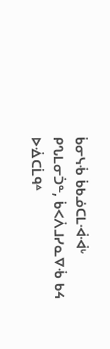ᑳᓂᓭᒀ ᑳᑲᓅᑕᒪᐙᐙᒡ ᑭᔐᒪᓂᑑᓐ, ᑳᐸᐲᒧᓯᓇᐁᒀ ᑲᔦ ᐅᐐᑕᒫᑫᐞ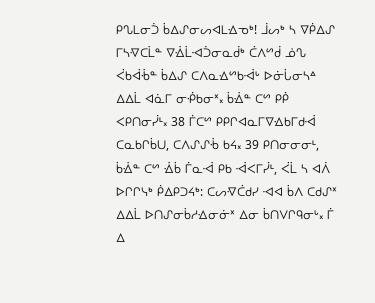ᑭᔐᒪᓂᑑ ᑳᐃᔑᓂᔕᐊᒪᐎᓀᒃ! ᒨᔕᒃ ᓴ ᐁᑮᐃᔑ ᒥᓴᐌᑕᒫᓐ ᐁᐐᒫᐗᑑᓂᓇᑰᒃ ᑖᐱᔥᑰ ᓅᔐ ᐹᑲᐋᒀᓐ ᑳᐃᔑ ᑕᐱᓇᐎᔥᑲᐙᒡ ᐅᓃᒑᓂᓴᐞ ᐃᐃᒫ ᐊᓈᒥ ᓂᑸᑲᓂᕽ᙮ ᑳᐐᓐ ᑕᔥ ᑭᑮ ᐸᑭᑎᓂᓰᒻ᙮ 38 ᒦᑕᔥ ᑭᑭᒋᐊᓇᒥᐁᐎᑲᒥᑯᐙ ᑕᓇᑲᒋᑳᑌ, ᑕᐱᔑᔑᒀ ᑲᔦ᙮ 39 ᑭᑎᓂᓂᓂᒻ, ᑳᐐᓐ ᑕᔥ ᐐᑳ ᒦᓇᐙ ᑭᑲ ᐙᐸᒥᓰᒻ, ᐹᒫ ᓴ ᐊᐲ ᐅᒋᒋᓭᒃ ᑮᐃᑭᑐᔦᒃ: ᑕᔕᐌᑖᑯᓯ ᐗᐊ ᑳᐱ ᑕᑯᔑᕽ ᐃᐃᒫ ᐅᑎᔑᓂᑳᓱᐎᓂᓃᕽ ᐃᓂ ᑳᑎᐯᒋᑫᓂᒡ᙮ ᒦ ᐃ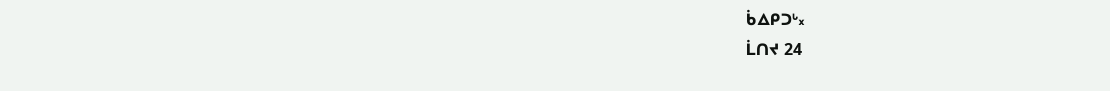ᑳᐃᑭᑐᒡ᙮
ᒫᑎᔪ 24